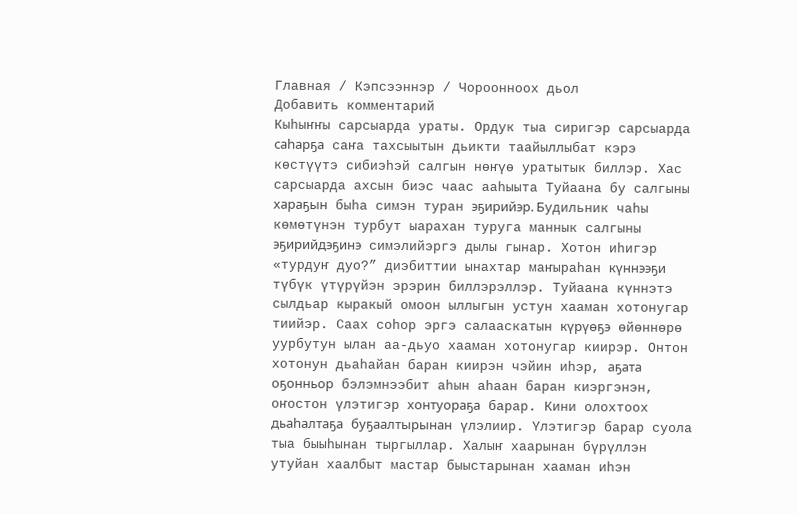Главная / Кэпсээннэр / Чороонноох дьол
Добавить комментарий
Кыһыҥҥы сарсыарда ураты. Ордук тыа сиригэр сарсыарда саһарҕа саҥа тахсыытын дьикти таайыллыбат кэрэ көстүүтэ сибиэһэй салгын нөҥүө уратытык биллэр. Хас сарсыарда ахсын биэс чаас ааһыыта Туйаана бу салгыны хараҕын быһа симэн туран эҕирийэр. Будильник чаһы көмөтүнэн турбут ыарахан туруга маннык салгыны эҕирийдэҕинэ симэлийэргэ дылы гынар. Хотон иһигэр «турдуҥ дуо?” диэбиттии ынахтар маҥыраһан күннээҕи түбүк үтүрүйэн эрэрин биллэрэллэр. Туйаана күннэтэ сылдьар кыракый омоон ыллыгын устун хааман хотонугар тиийэр. Саах соһор эргэ салааскатын күрүөҕэ өйөннөрө уурбутун ылан аа-дьуо хааман хотонугар киирэр. Онтон хотонун дьаһайан баран киирэн чэйин иһэр, аҕата оҕонньор бэлэмнээбит аһын аһаан баран киэргэнэн, оҥостон үлэтигэр хонтуораҕа барар. Кини олохтоох дьаһалтаҕа буҕаалтырынан үлэлиир. Үлэтигэр барар суола тыа быыһынан тыргыллар. Халыҥ хаарынан бүрүллэн утуйан хаалбыт мастар быыстарынан хааман иһэн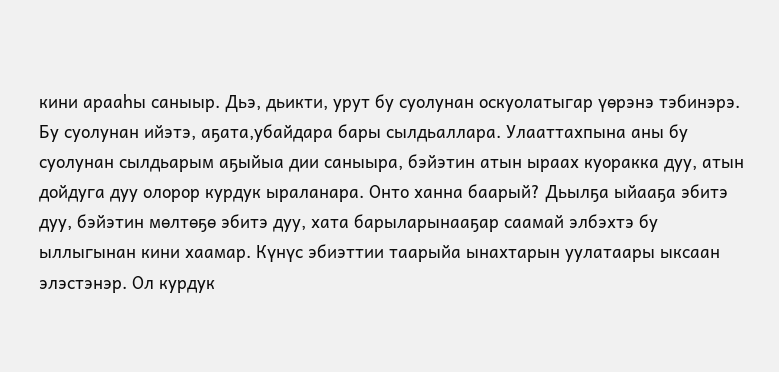кини арааһы саныыр. Дьэ, дьикти, урут бу суолунан оскуолатыгар үөрэнэ тэбинэрэ. Бу суолунан ийэтэ, аҕата,убайдара бары сылдьаллара. Улааттахпына аны бу суолунан сылдьарым аҕыйыа дии саныыра, бэйэтин атын ыраах куоракка дуу, атын дойдуга дуу олорор курдук ыраланара. Онто ханна баарый? Дьылҕа ыйааҕа эбитэ дуу, бэйэтин мөлтөҕө эбитэ дуу, хата барыларынааҕар саамай элбэхтэ бу ыллыгынан кини хаамар. Күнүс эбиэттии таарыйа ынахтарын уулатаары ыксаан элэстэнэр. Ол курдук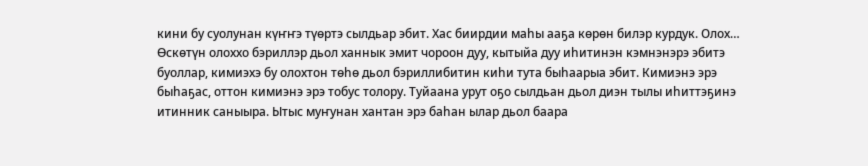кини бу суолунан күҥҥэ түөртэ сылдьар эбит. Хас биирдии маһы ааҕа көрөн билэр курдук. Олох… Өскөтүн олоххо бэриллэр дьол ханнык эмит чороон дуу, кытыйа дуу иһитинэн кэмнэнэрэ эбитэ буоллар, кимиэхэ бу олохтон төһө дьол бэриллибитин киһи тута быһаарыа эбит. Кимиэнэ эрэ быһаҕас, оттон кимиэнэ эрэ тобус толору. Туйаана урут оҕо сылдьан дьол диэн тылы иһиттэҕинэ итинник саныыра. Ытыс муҥунан хантан эрэ баһан ылар дьол баара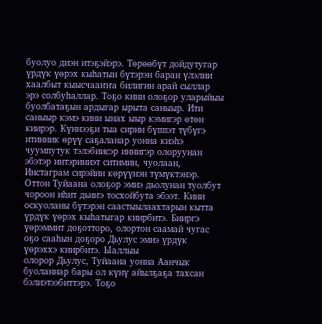буолуо диэн итэҕэйэрэ. Төрөөбүт дойдутугар үрдүк үөрэх кыһатын бүтэрэн баран үлэлии хаалбыт кыысчааҥҥа билигин арай сыллар эрэ солбуһаллар. Тоҕо кини олоҕор уларыйыы буолбатаҕын ардыгар ырыта саныыр. Ити саныыр кэмэ кини ынах ыыр кэмигэр өтөн киирэр. Күннээҕи тыа сирин бүппэт түбүгэ итинник өрүү саҕаланар уонна киэһэ чуумпутук тэлэбиисэр иннигэр олоруунан эбэтэр интэриниэт ситимин, чуолаан, Инстаграм сирэйин көрүүнэн түмүктэнэр. Оттон Туйаана олоҕор эмиэ дьолунан туолбут чороон иһит дьиҥэ тосхойбута эбээт. Кини оскуоланы бүтэрэн саастыылаахтарын кытта үрдүк үөрэх кыһатыгар киирбитэ. Бииргэ үөрэммит доҕотторо, олортон саамай чугас оҕо сааһын доҕоро Дьулус эмиэ үрдүк үөрэххэ киирбитэ. Ыаллыы
олорор Дьулус, Туйаана уонна Аанчык буоланнар бары ол күнү айылҕаҕа тахсан бэлиэтээбиттэрэ. Тоҕо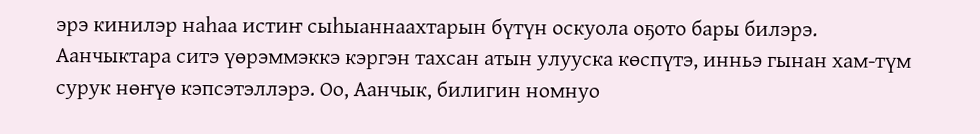эрэ кинилэр наһаа истиҥ сыһыаннаахтарын бүтүн оскуола оҕото бары билэрэ. Аанчыктара ситэ үөрэммэккэ кэргэн тахсан атын улууска көспүтэ, инньэ гынан хам-түм сурук нөҥүө кэпсэтэллэрэ. Оо, Аанчык, билигин номнуо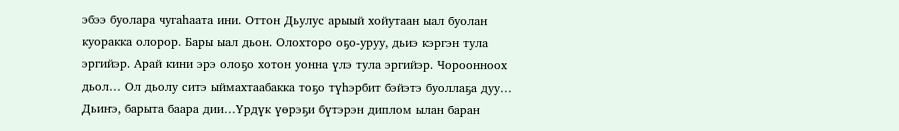эбээ буолара чугаһаата ини. Оттон Дьулус арыый хойутаан ыал буолан куоракка олорор. Бары ыал дьон. Олохторо оҕо-уруу, дьиэ кэргэн тула эргийэр. Арай кини эрэ олоҕо хотон уонна үлэ тула эргийэр. Чороонноох дьол… Ол дьолу ситэ ыймахтаабакка тоҕо түһэрбит бэйэтэ буоллаҕа дуу… Дьиҥэ, барыта баара дии…Үрдүк үөрэҕи бүтэрэн диплом ылан баран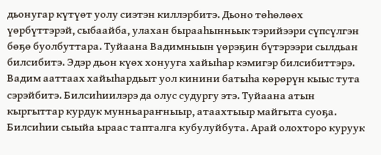дьонугар күтүөт уолу сиэтэн киллэрбитэ. Дьоно төһөлөөх үөрбүттэрэй, сыбаайба, улахан бырааһынньык тэрийээри сүпсүлгэн бөҕө буолбуттара. Туйаана Вадимныын үөрэҕин бүтэрээри сылдьан билсибитэ. Эдэр дьон күөх хонууга хайыһар кэмигэр билсибиттэрэ. Вадим ааттаах хайыһардьыт уол кинини батыһа көрөрүн кыыс тута сэрэйбитэ. Билсиһиилэрэ да олус судургу этэ. Туйаана атын кыргыттар курдук мунньараҥныыр, атаахтыыр майгыта суоҕа. Билсиһии сыыйа ыраас тапталга кубулуйбута. Арай олохторо куруук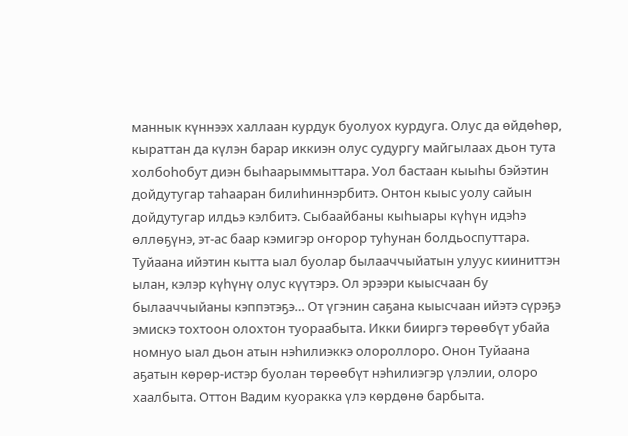маннык күннээх халлаан курдук буолуох курдуга. Олус да өйдөһөр, кыраттан да күлэн барар иккиэн олус судургу майгылаах дьон тута холбоһобут диэн быһаарыммыттара. Уол бастаан кыыһы бэйэтин дойдутугар таһааран билиһиннэрбитэ. Онтон кыыс уолу сайын дойдутугар илдьэ кэлбитэ. Сыбаайбаны кыһыары күһүн идэһэ өллөҕүнэ, эт-ас баар кэмигэр оҥорор туһунан болдьоспуттара. Туйаана ийэтин кытта ыал буолар былааччыйатын улуус кииниттэн ылан, кэлэр күһүнү олус күүтэрэ. Ол эрээри кыысчаан бу былааччыйаны кэппэтэҕэ… От үгэнин саҕана кыысчаан ийэтэ сүрэҕэ эмискэ тохтоон олохтон туораабыта. Икки бииргэ төрөөбүт убайа номнуо ыал дьон атын нэһилиэккэ олороллоро. Онон Туйаана аҕатын көрөр-истэр буолан төрөөбүт нэһилиэгэр үлэлии, олоро хаалбыта. Оттон Вадим куоракка үлэ көрдөнө барбыта.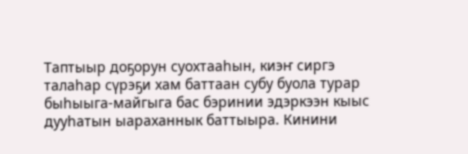Таптыыр доҕорун суохтааһын, киэҥ сиргэ талаһар сүрэҕи хам баттаан субу буола турар быһыыга-майгыга бас бэринии эдэркээн кыыс дууһатын ыараханнык баттыыра. Кинини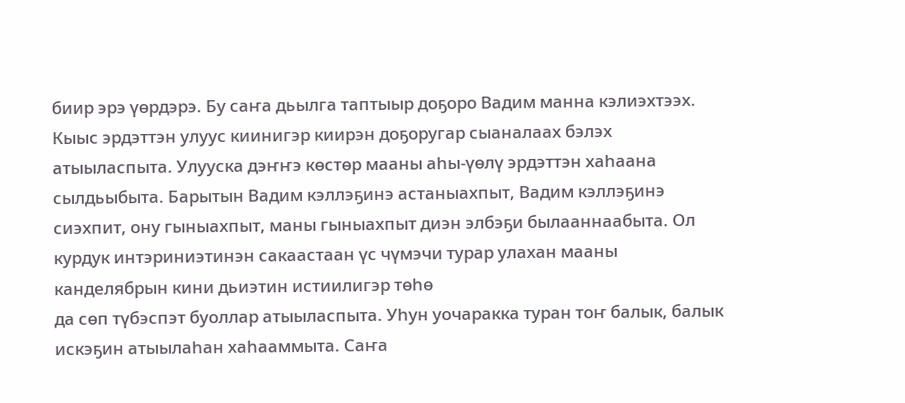биир эрэ үөрдэрэ. Бу саҥа дьылга таптыыр доҕоро Вадим манна кэлиэхтээх. Кыыс эрдэттэн улуус киинигэр киирэн доҕоругар сыаналаах бэлэх атыыласпыта. Улууска дэҥҥэ көстөр мааны аһы-үөлү эрдэттэн хаһаана сылдьыбыта. Барытын Вадим кэллэҕинэ астаныахпыт, Вадим кэллэҕинэ сиэхпит, ону гыныахпыт, маны гыныахпыт диэн элбэҕи былааннаабыта. Ол курдук интэриниэтинэн сакаастаан үс чүмэчи турар улахан мааны канделябрын кини дьиэтин истиилигэр төһө
да сөп түбэспэт буоллар атыыласпыта. Уһун уочаракка туран тоҥ балык, балык искэҕин атыылаһан хаһааммыта. Саҥа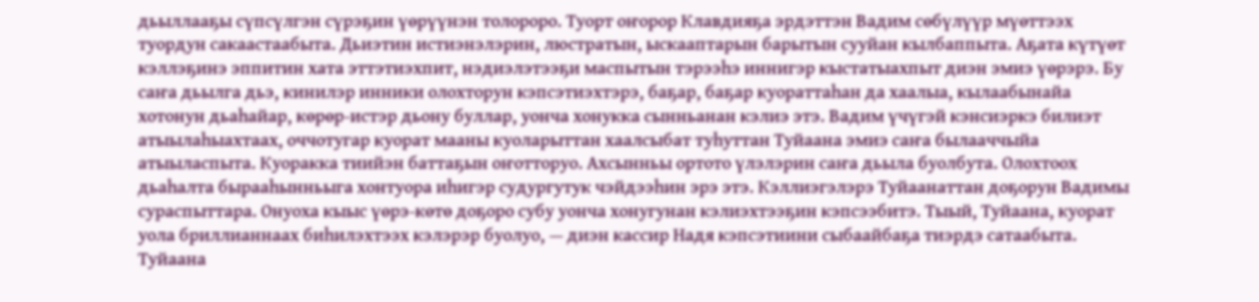дьыллааҕы сүпсүлгэн сүрэҕин үөрүүнэн толороро. Туорт оҥорор Клавдияҕа эрдэттэн Вадим сөбүлүүр мүөттээх туордун сакаастаабыта. Дьиэтин истиэнэлэрин, люстратын, ыскааптарын барытын сууйан кылбаппыта. Аҕата күтүөт кэллэҕинэ эппитин хата эттэтиэхпит, нэдиэлэтээҕи маспытын тэрээһэ иннигэр кыстатыахпыт диэн эмиэ үөрэрэ. Бу саҥа дьылга дьэ, кинилэр инники олохторун кэпсэтиэхтэрэ, баҕар, баҕар куораттаһан да хаалыа, кылаабынайа хотонун дьаһайар, көрөр-истэр дьону буллар, уонча хонукка сынньанан кэлиэ этэ. Вадим үчүгэй кэнсиэркэ билиэт атыылаһыахтаах, оччотугар куорат мааны куоларыттан хаалсыбат туһуттан Туйаана эмиэ саҥа былааччыйа атыыласпыта. Куоракка тиийэн баттаҕын оҥотторуо. Ахсынньы ортото үлэлэрин саҥа дьыла буолбута. Олохтоох дьаһалта бырааһынньыга хонтуора иһигэр судургутук чэйдээһин эрэ этэ. Кэллиэгэлэрэ Туйаанаттан доҕорун Вадимы сураспыттара. Онуоха кыыс үөрэ-көтө доҕоро субу уонча хонугунан кэлиэхтээҕин кэпсээбитэ. Тыый, Туйаана, куорат уола бриллианнаах биһилэхтээх кэлэрэр буолуо, — диэн кассир Надя кэпсэтиини сыбаайбаҕа тиэрдэ сатаабыта. Туйаана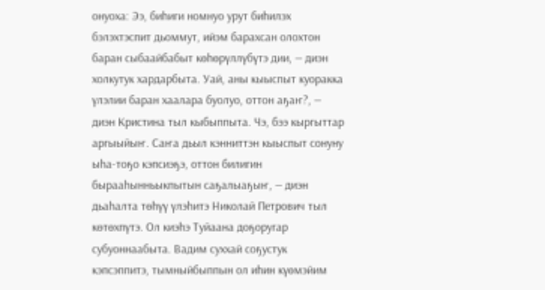онуоха: Ээ, биһиги номнуо урут биһилэх бэлэхтэспит дьоммут, ийэм барахсан олохтон баран сыбаайбабыт көһөрүллүбүтэ дии, — диэн холкутук хардарбыта. Уай, аны кыыспыт куоракка үлэлии баран хаалара буолуо, оттон аҕаҥ?, — диэн Кристина тыл кыбыппыта. Чэ, бээ кыргыттар аргыыйыҥ. Саҥа дьыл кэнниттэн кыыспыт сонуну ыһа-тоҕо кэпсиэҕэ, оттон билигин бырааһынньыкпытын саҕалыаҕыҥ, — диэн дьаһалта төһүү үлэһитэ Николай Петрович тыл көтөхпүтэ. Ол киэһэ Туйаана доҕоругар субуоннаабыта. Вадим суххай соҕустук кэпсэппитэ, тымныйбыппын ол иһин күөмэйим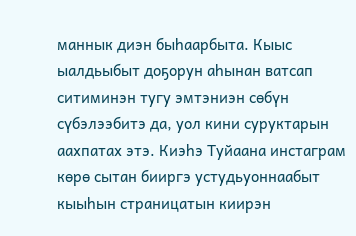маннык диэн быһаарбыта. Кыыс ыалдьыбыт доҕорун аһынан ватсап ситиминэн тугу эмтэниэн сөбүн сүбэлээбитэ да, уол кини суруктарын аахпатах этэ. Киэһэ Туйаана инстаграм көрө сытан бииргэ устудьуоннаабыт кыыһын страницатын киирэн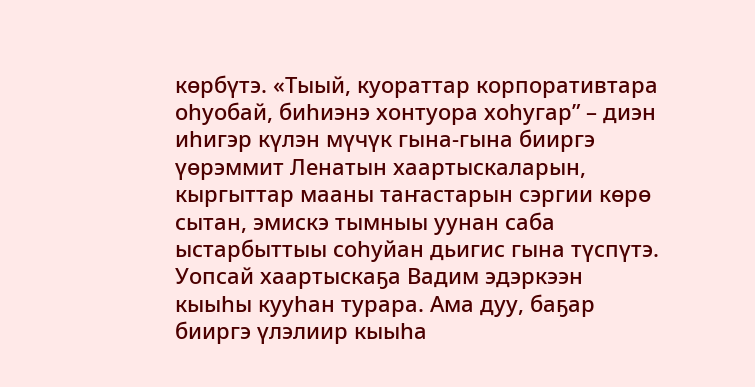көрбүтэ. «Тыый, куораттар корпоративтара оһуобай, биһиэнэ хонтуора хоһугар” – диэн иһигэр күлэн мүчүк гына-гына бииргэ үөрэммит Ленатын хаартыскаларын, кыргыттар мааны таҥастарын сэргии көрө сытан, эмискэ тымныы уунан саба ыстарбыттыы соһуйан дьигис гына түспүтэ. Уопсай хаартыскаҕа Вадим эдэркээн кыыһы кууһан турара. Ама дуу, баҕар бииргэ үлэлиир кыыһа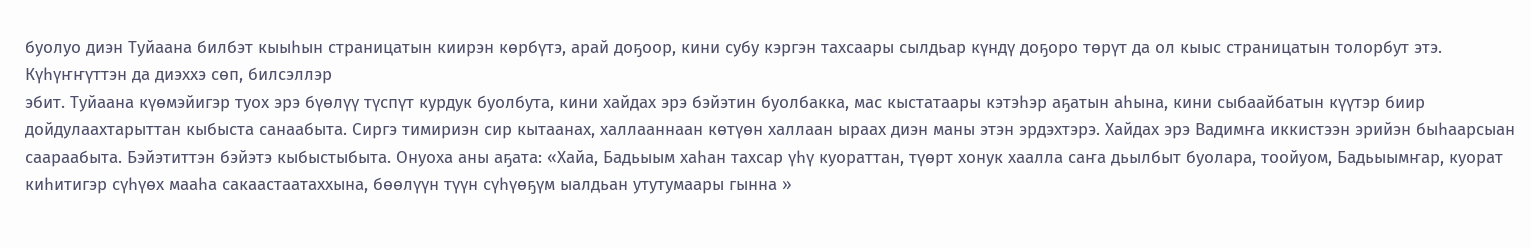буолуо диэн Туйаана билбэт кыыһын страницатын киирэн көрбүтэ, арай доҕоор, кини субу кэргэн тахсаары сылдьар күндү доҕоро төрүт да ол кыыс страницатын толорбут этэ. Күһүҥҥүттэн да диэххэ сөп, билсэллэр
эбит. Туйаана күөмэйигэр туох эрэ бүөлүү түспүт курдук буолбута, кини хайдах эрэ бэйэтин буолбакка, мас кыстатаары кэтэһэр аҕатын аһына, кини сыбаайбатын күүтэр биир дойдулаахтарыттан кыбыста санаабыта. Сиргэ тимириэн сир кытаанах, халлааннаан көтүөн халлаан ыраах диэн маны этэн эрдэхтэрэ. Хайдах эрэ Вадимҥа иккистээн эрийэн быһаарсыан саараабыта. Бэйэтиттэн бэйэтэ кыбыстыбыта. Онуоха аны аҕата: «Хайа, Бадьыым хаһан тахсар үһү куораттан, түөрт хонук хаалла саҥа дьылбыт буолара, тоойуом, Бадьыымҥар, куорат киһитигэр сүһүөх мааһа сакаастаатаххына, бөөлүүн түүн сүһүөҕүм ыалдьан утутумаары гынна »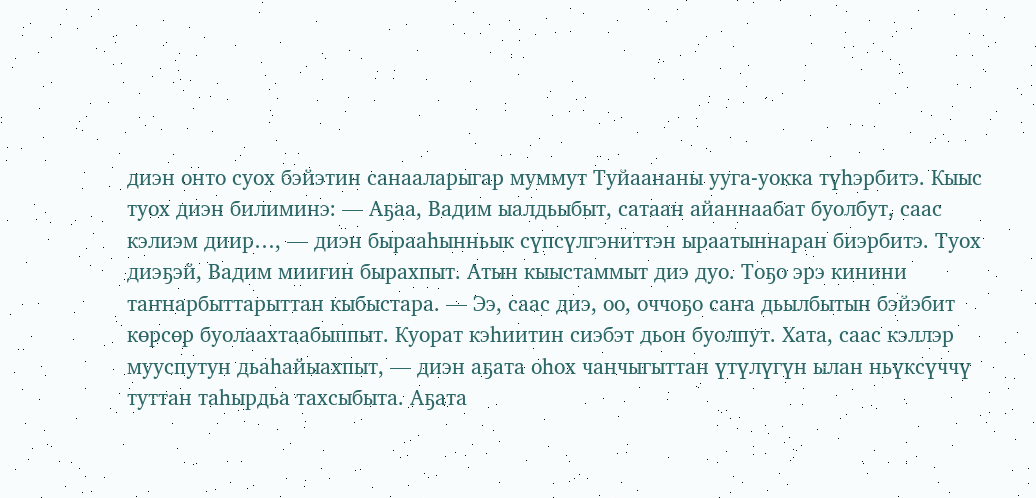диэн онто суох бэйэтин санааларыгар муммут Туйаананы ууга-уокка түһэрбитэ. Кыыс туох диэн билиминэ: — Аҕаа, Вадим ыалдьыбыт, сатаан айаннаабат буолбут, саас кэлиэм диир…, — диэн бырааһынньык сүпсүлгэниттэн ыраатыннаран биэрбитэ. Туох диэҕэй, Вадим миигин бырахпыт. Атын кыыстаммыт диэ дуо. Тоҕо эрэ кинини таҥнарбыттарыттан кыбыстара. — Ээ, саас диэ, оо, оччоҕо саҥа дьылбытын бэйэбит көрсөр буолаахтаабыппыт. Куорат кэһиитин сиэбэт дьон буолпут. Хата, саас кэллэр мууспутун дьаһайыахпыт, — диэн аҕата оһох чанчыгыттан үтүлүгүн ылан ньүксүччү туттан таһырдьа тахсыбыта. Аҕата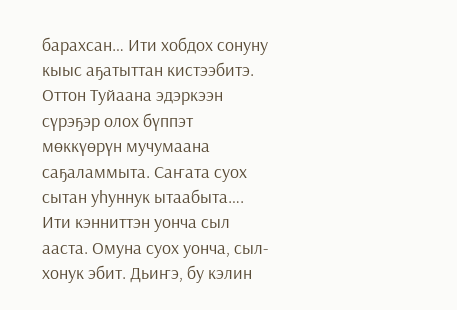барахсан… Ити хобдох сонуну кыыс аҕатыттан кистээбитэ. Оттон Туйаана эдэркээн сүрэҕэр олох бүппэт мөккүөрүн мучумаана саҕаламмыта. Саҥата суох сытан уһуннук ытаабыта…. Ити кэнниттэн уонча сыл ааста. Омуна суох уонча, сыл-хонук эбит. Дьиҥэ, бу кэлин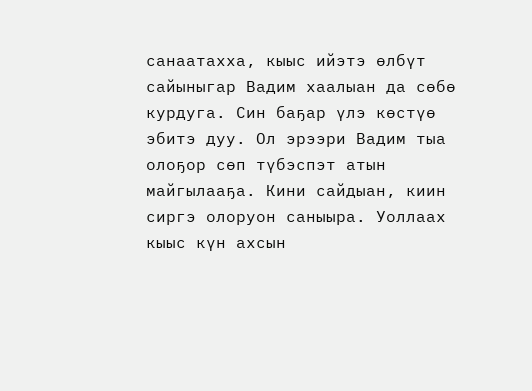санаатахха, кыыс ийэтэ өлбүт сайыныгар Вадим хаалыан да сөбө курдуга. Син баҕар үлэ көстүө эбитэ дуу. Ол эрээри Вадим тыа олоҕор сөп түбэспэт атын майгылааҕа. Кини сайдыан, киин сиргэ олоруон саныыра. Уоллаах кыыс күн ахсын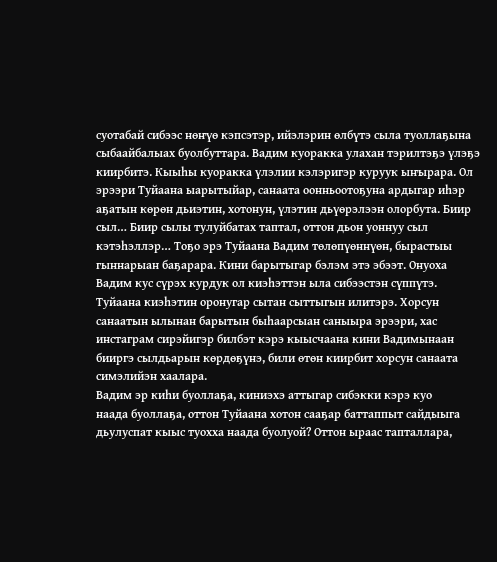суотабай сибээс нөҥүө кэпсэтэр, ийэлэрин өлбүтэ сыла туоллаҕына сыбаайбалыах буолбуттара. Вадим куоракка улахан тэрилтэҕэ үлэҕэ киирбитэ. Кыыһы куоракка үлэлии кэлэригэр куруук ыҥырара. Ол эрээри Туйаана ыарытыйар, санаата оонньоотоҕуна ардыгар иһэр аҕатын көрөн дьиэтин, хотонун, үлэтин дьүөрэлээн олорбута. Биир сыл… Биир сылы тулуйбатах таптал, оттон дьон уоннуу сыл кэтэһэллэр… Тоҕо эрэ Туйаана Вадим төлөпүөннүөн, бырастыы гыннарыан баҕарара. Кини барытыгар бэлэм этэ эбээт. Онуоха Вадим кус сүрэх курдук ол киэһэттэн ыла сибээстэн сүппүтэ. Туйаана киэһэтин оронугар сытан сыттыгын илитэрэ. Хорсун санаатын ылынан барытын быһаарсыан саныыра эрээри, хас инстаграм сирэйигэр билбэт кэрэ кыысчаана кини Вадимынаан бииргэ сылдьарын көрдөҕүнэ, били өтөн киирбит хорсун санаата симэлийэн хаалара.
Вадим эр киһи буоллаҕа, киниэхэ аттыгар сибэкки кэрэ куо
наада буоллаҕа, оттон Туйаана хотон сааҕар баттаппыт сайдыыга дьулуспат кыыс туохха наада буолуой? Оттон ыраас тапталлара,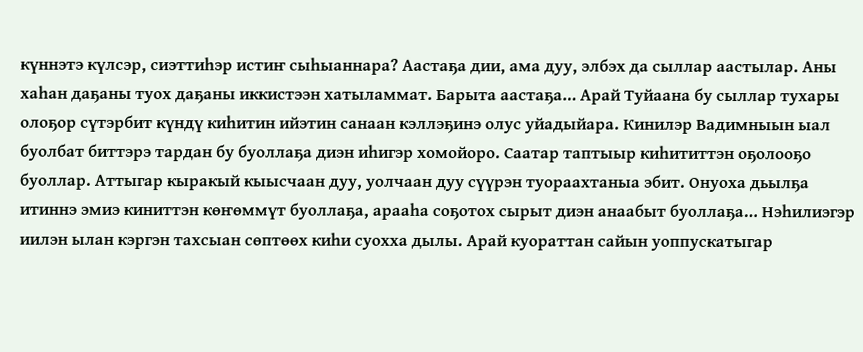күннэтэ күлсэр, сиэттиһэр истиҥ сыһыаннара? Аастаҕа дии, ама дуу, элбэх да сыллар аастылар. Аны хаһан даҕаны туох даҕаны иккистээн хатыламмат. Барыта аастаҕа… Арай Туйаана бу сыллар тухары олоҕор сүтэрбит күндү киһитин ийэтин санаан кэллэҕинэ олус уйадыйара. Кинилэр Вадимныын ыал буолбат биттэрэ тардан бу буоллаҕа диэн иһигэр хомойоро. Саатар таптыыр киһититтэн оҕолооҕо буоллар. Аттыгар кыракый кыысчаан дуу, уолчаан дуу сүүрэн туораахтаныа эбит. Онуоха дьылҕа итиннэ эмиэ киниттэн көҥөммүт буоллаҕа, арааһа соҕотох сырыт диэн анаабыт буоллаҕа… Нэһилиэгэр иилэн ылан кэргэн тахсыан сөптөөх киһи суохха дылы. Арай куораттан сайын уоппускатыгар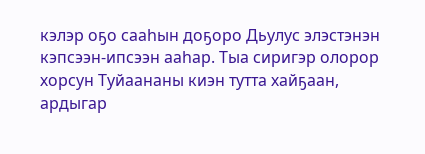кэлэр оҕо сааһын доҕоро Дьулус элэстэнэн кэпсээн-ипсээн ааһар. Тыа сиригэр олорор хорсун Туйаананы киэн тутта хайҕаан, ардыгар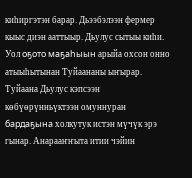киһиргэтэн барар. Дьээбэлээн фермер кыыс диэн ааттыыр. Дьулус сытыы киһи. Уол оҕото маҕаһыын арыйа охсон онно атыыһытынан Туйаананы ыҥырар. Туйаана Дьулус кэпсээн көбүөрүнньүктээн омуннуран бардаҕына холкутук истэн мүчүк эрэ гынар. Анарааҥҥыта итии чэйин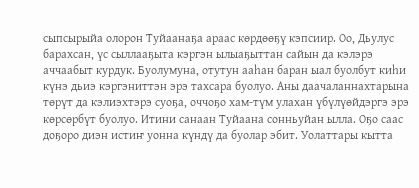сыпсырыйа олорон Туйаанаҕа араас көрдөөҕү кэпсиир. Оо, Дьулус барахсан, үс сыллааҕыта кэргэн ылыаҕыттан сайын да кэлэрэ аччаабыт курдук. Буолумуна, отутун ааһан баран ыал буолбут киһи күнэ дьиэ кэргэниттэн эрэ тахсара буолуо. Аны даачаланнахтарына төрүт да кэлиэхтэрэ суоҕа, оччоҕо хам-түм улахан үбүлүөйдэргэ эрэ көрсөрбүт буолуо. Итини санаан Туйаана сонньуйан ылла. Оҕо саас доҕоро диэн истиҥ уонна күндү да буолар эбит. Уолаттары кытта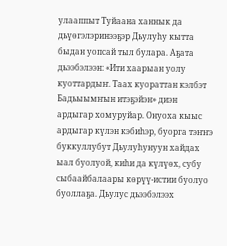улааппыт Туйаана ханнык да дьүөгэлэринээҕэр Дьулуһу кытта быдан уопсай тыл булара. Аҕата дьээбэлээн: «Ити хаарыан уолу куоттардыҥ. Таах куораттан кэлбэт Бадьыымҥын итэҕэйэн» диэн ардыгар хомуруйар. Онуоха кыыс ардыгар күлэн кэбиһэр, буорга тэҥҥэ буккуллубут Дьулуһунуун хайдах ыал буолуой, киһи да күлүөх, субу сыбаайбалаары көрүү-истии буолуо буоллаҕа. Дьулус дьээбэлээх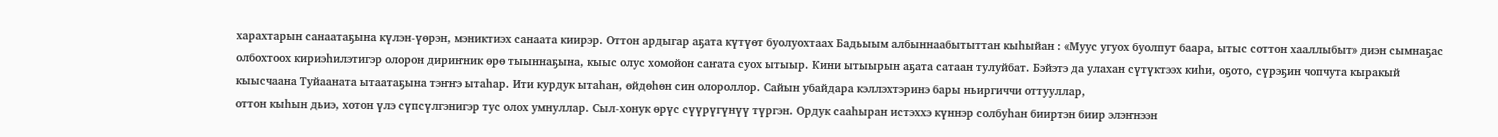харахтарын санаатаҕына күлэн-үөрэн, мэниктиэх санаата киирэр. Оттон ардыгар аҕата күтүөт буолуохтаах Бадьыым албыннаабытыттан кыһыйан : «Муус угуох буолпут баара, ытыс соттон хааллыбыт» диэн сымнаҕас олбохтоох кириэһилэтигэр олорон дириҥник өрө тыыннаҕына, кыыс олус хомойон саҥата суох ытыыр. Кини ытыырын аҕата сатаан тулуйбат. Бэйэтэ да улахан сүтүктээх киһи, оҕото, сүрэҕин чопчута кыракый кыысчаана Туйааната ытаатаҕына тэҥҥэ ытаһар. Ити курдук ытаһан, өйдөһөн син олороллор. Сайын убайдара кэллэхтэринэ бары ньиргиччи оттууллар,
оттон кыһын дьиэ, хотон үлэ сүпсүлгэнигэр тус олох умнуллар. Сыл-хонук өрүс сүүрүгүнүү түргэн. Ордук сааһыран истэххэ күннэр солбуһан бииртэн биир элэҥнээн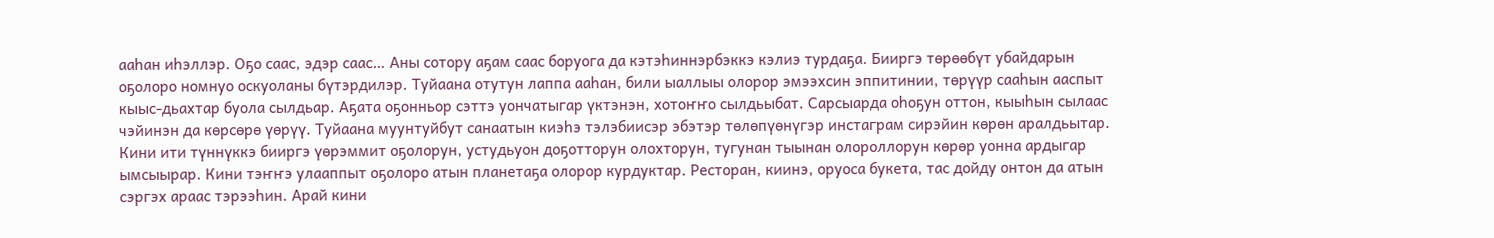ааһан иһэллэр. Оҕо саас, эдэр саас… Аны сотору аҕам саас боруога да кэтэһиннэрбэккэ кэлиэ турдаҕа. Бииргэ төрөөбүт убайдарын оҕолоро номнуо оскуоланы бүтэрдилэр. Туйаана отутун лаппа ааһан, били ыаллыы олорор эмээхсин эппитинии, төрүүр сааһын ааспыт кыыс-дьахтар буола сылдьар. Аҕата оҕонньор сэттэ уончатыгар үктэнэн, хотоҥҥо сылдьыбат. Сарсыарда оһоҕун оттон, кыыһын сылаас чэйинэн да көрсөрө үөрүү. Туйаана муунтуйбут санаатын киэһэ тэлэбиисэр эбэтэр төлөпүөнүгэр инстаграм сирэйин көрөн аралдьытар. Кини ити түннүккэ бииргэ үөрэммит оҕолорун, устудьуон доҕотторун олохторун, тугунан тыынан олороллорун көрөр уонна ардыгар ымсыырар. Кини тэҥҥэ улааппыт оҕолоро атын планетаҕа олорор курдуктар. Ресторан, киинэ, оруоса букета, тас дойду онтон да атын сэргэх араас тэрээһин. Арай кини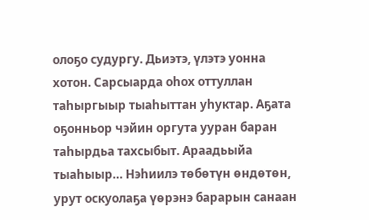олоҕо судургу. Дьиэтэ, үлэтэ уонна хотон. Сарсыарда оһох оттуллан таһыргыыр тыаһыттан уһуктар. Аҕата оҕонньор чэйин оргута ууран баран таһырдьа тахсыбыт. Араадьыйа тыаһыыр… Нэһиилэ төбөтүн өндөтөн, урут оскуолаҕа үөрэнэ барарын санаан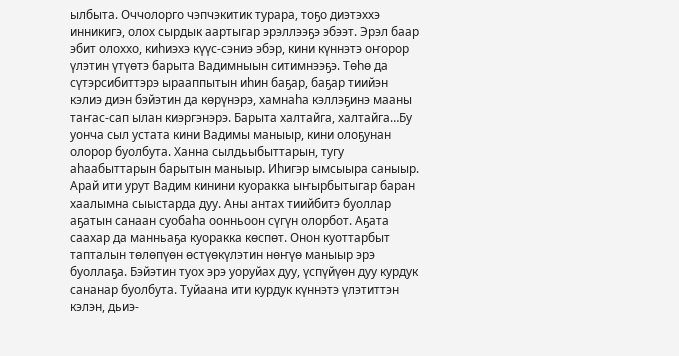ылбыта. Оччолорго чэпчэкитик турара, тоҕо диэтэххэ инникигэ, олох сырдык аартыгар эрэллээҕэ эбээт. Эрэл баар эбит олоххо, киһиэхэ күүс-сэниэ эбэр, кини күннэтэ оҥорор үлэтин үтүөтэ барыта Вадимныын ситимнээҕэ. Төһө да сүтэрсибиттэрэ ырааппытын иһин баҕар, баҕар тиийэн кэлиэ диэн бэйэтин да көрүнэрэ, хамнаһа кэллэҕинэ мааны таҥас-сап ылан киэргэнэрэ. Барыта халтайга, халтайга…Бу уонча сыл устата кини Вадимы маныыр, кини олоҕунан олорор буолбута. Ханна сылдьыбыттарын, тугу аһаабыттарын барытын маныыр. Иһигэр ымсыыра саныыр. Арай ити урут Вадим кинини куоракка ыҥырбытыгар баран хаалымна сыыстарда дуу. Аны антах тиийбитэ буоллар аҕатын санаан суобаһа оонньоон сүгүн олорбот. Аҕата саахар да манньаҕа куоракка көспөт. Онон куоттарбыт тапталын төлөпүөн өстүөкүлэтин нөҥүө маныыр эрэ буоллаҕа. Бэйэтин туох эрэ уоруйах дуу, үспүйүөн дуу курдук сананар буолбута. Туйаана ити курдук күннэтэ үлэтиттэн кэлэн, дьиэ-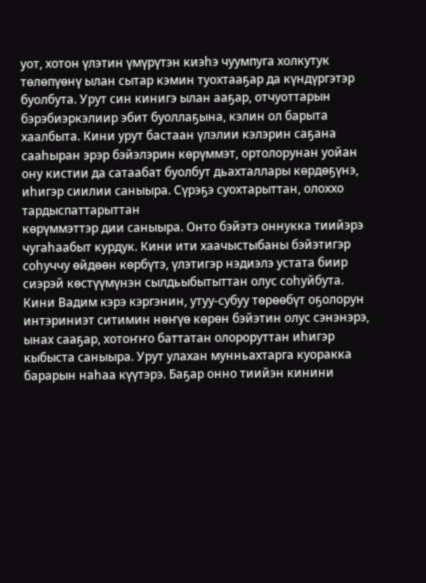уот, хотон үлэтин үмүрүтэн киэһэ чуумпуга холкутук төлөпүөнү ылан сытар кэмин туохтааҕар да күндүргэтэр буолбута. Урут син кинигэ ылан ааҕар, отчуоттарын бэрэбиэркэлиир эбит буоллаҕына, кэлин ол барыта хаалбыта. Кини урут бастаан үлэлии кэлэрин саҕана сааһыран эрэр бэйэлэрин көрүммэт, ортолорунан уойан ону кистии да сатаабат буолбут дьахталлары көрдөҕүнэ, иһигэр сиилии саныыра. Сүрэҕэ суохтарыттан, олоххо тардыспаттарыттан
көрүммэттэр дии саныыра. Онто бэйэтэ оннукка тиийэрэ чугаһаабыт курдук. Кини ити хаачыстыбаны бэйэтигэр соһуччу өйдөөн көрбүтэ, үлэтигэр нэдиэлэ устата биир сиэрэй көстүүмүнэн сылдьыбытыттан олус соһуйбута. Кини Вадим кэрэ кэргэнин, утуу-субуу төрөөбүт оҕолорун интэриниэт ситимин нөҥүө көрөн бэйэтин олус сэнэнэрэ, ынах сааҕар, хотоҥҥо баттатан олороруттан иһигэр кыбыста саныыра. Урут улахан мунньахтарга куоракка барарын наһаа күүтэрэ. Баҕар онно тиийэн кинини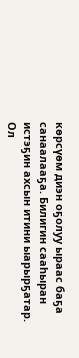көрсүөм диэн оҕолуу ыраас баҕа санаалааҕа. Билигин сааһыран истэҕин ахсын итини ыарырҕатар. Ол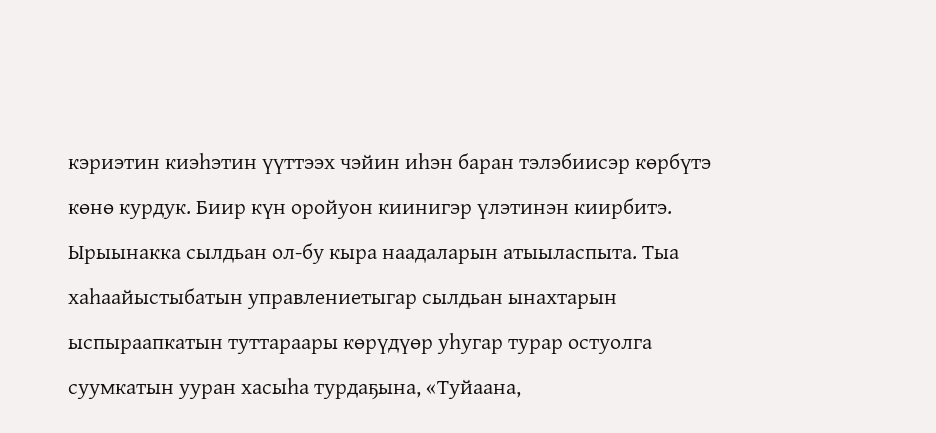кэриэтин киэһэтин үүттээх чэйин иһэн баран тэлэбиисэр көрбүтэ көнө курдук. Биир күн оройуон киинигэр үлэтинэн киирбитэ. Ырыынакка сылдьан ол-бу кыра наадаларын атыыласпыта. Тыа хаһаайыстыбатын управлениетыгар сылдьан ынахтарын ыспыраапкатын туттараары көрүдүөр уһугар турар остуолга суумкатын ууран хасыһа турдаҕына, «Туйаана,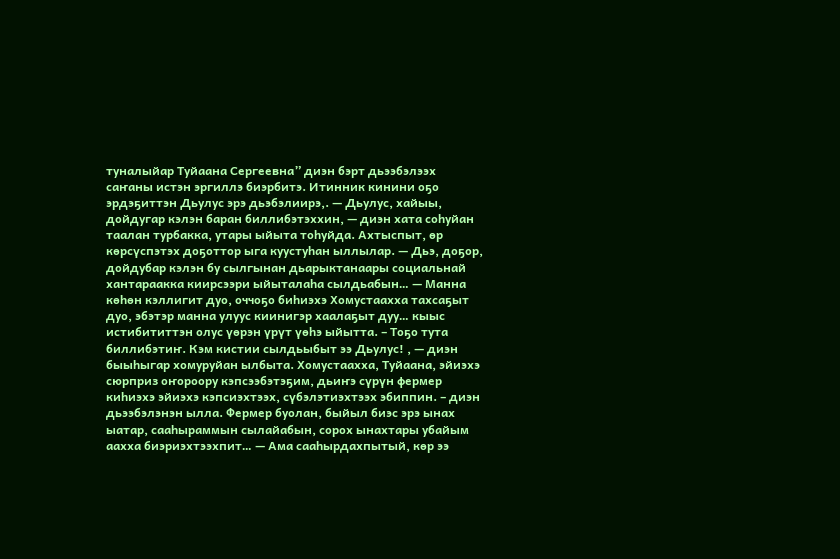туналыйар Туйаана Сергеевна” диэн бэрт дьээбэлээх саҥаны истэн эргиллэ биэрбитэ. Итинник кинини оҕо эрдэҕиттэн Дьулус эрэ дьэбэлиирэ,. — Дьулус, хайыы, дойдугар кэлэн баран биллибэтэххин, — диэн хата соһуйан таалан турбакка, утары ыйыта тоһуйда. Ахтыспыт, өр көрсүспэтэх доҕоттор ыга куустуһан ыллылар. — Дьэ, доҕор, дойдубар кэлэн бу сылгынан дьарыктанаары социальнай хантараакка киирсээри ыйыталаһа сылдьабын… — Манна көһөн кэллигит дуо, оччоҕо биһиэхэ Хомустаахха тахсаҕыт дуо, эбэтэр манна улуус киинигэр хаалаҕыт дуу… кыыс истибититтэн олус үөрэн үрүт үөһэ ыйытта. – Тоҕо тута биллибэтиҥ. Кэм кистии сылдьыбыт ээ Дьулус! , — диэн быыһыгар хомуруйан ылбыта. Хомустаахха, Туйаана, эйиэхэ сюрприз оҥороору кэпсээбэтэҕим, дьиҥэ сүрүн фермер киһиэхэ эйиэхэ кэпсиэхтээх, сүбэлэтиэхтээх эбиппин. – диэн дьээбэлэнэн ылла. Фермер буолан, быйыл биэс эрэ ынах ыатар, сааһыраммын сылайабын, сорох ынахтары убайым аахха биэриэхтээхпит… — Ама сааһырдахпытый, көр ээ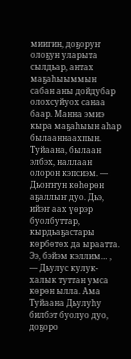миигин, доҕоруҥ олоҕун уларыта сылдьар, антах маҕаһыыммын сабан аны дойдубар олохсуйуох санаа баар. Манна эмиэ кыра маҕаһыын аһар былааннаахпын. Туйаана, былаан элбэх, наллаан олорон кэпсиэм. — Дьоҥҥун көһөрөн аҕаллыҥ дуо. Дьэ, ийэҥ аах үөрэр буолбуттар, кырдьаҕастары көрбөтөх да ыраатта. Ээ, бэйэм кэллим… , — Дьулус кулук-халык туттан умса көрөн ылла. Ама Туйаана Дьулуһу билбэт буолуо дуо, доҕоро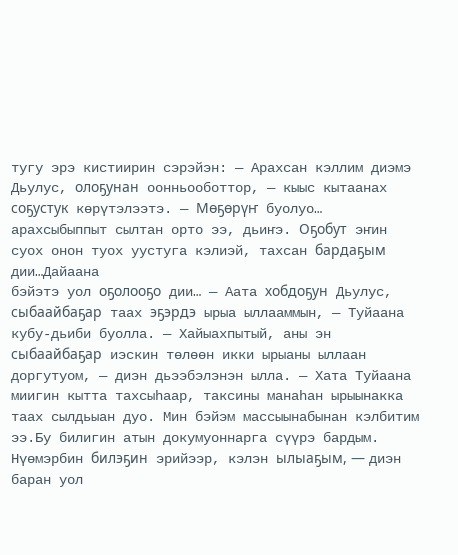тугу эрэ кистиирин сэрэйэн: — Арахсан кэллим диэмэ Дьулус, олоҕунан оонньооботтор, — кыыс кытаанах соҕустук көрүтэлээтэ. — Мөҕөрүҥ буолуо… арахсыбыппыт сылтан орто ээ, дьиҥэ. Оҕобут эҥин суох онон туох уустуга кэлиэй, тахсан бардаҕым дии…Дайаана
бэйэтэ уол оҕолооҕо дии… — Аата хобдоҕун Дьулус, сыбаайбаҕар таах эҕэрдэ ырыа ыллааммын, — Туйаана кубу-дьиби буолла. — Хайыахпытый, аны эн сыбаайбаҕар иэскин төлөөн икки ырыаны ыллаан доргутуом, — диэн дьээбэлэнэн ылла. — Хата Туйаана миигин кытта тахсыһаар, таксины манаһан ырыынакка таах сылдьыан дуо. Мин бэйэм массыынабынан кэлбитим ээ.Бу билигин атын докумуоннарга сүүрэ бардым. Нүөмэрбин билэҕин эрийээр, кэлэн ылыаҕым, — диэн баран уол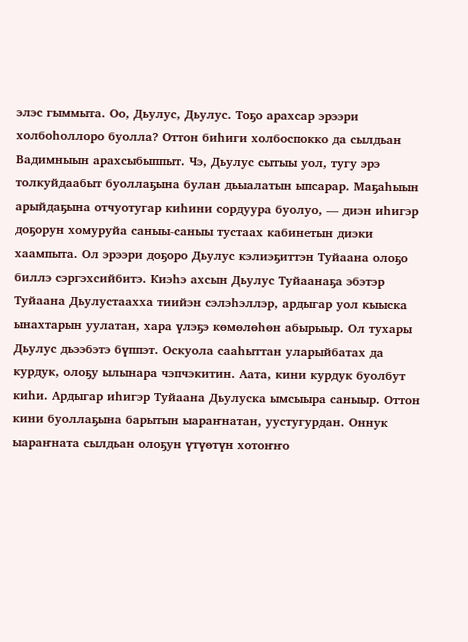элэс гыммыта. Оо, Дьулус, Дьулус. Тоҕо арахсар эрээри холбоһоллоро буолла? Оттон биһиги холбоспокко да сылдьан Вадимныын арахсыбыппыт. Чэ, Дьулус сытыы уол, тугу эрэ толкуйдаабыт буоллаҕына булан дьыалатын ыпсарар. Маҕаһыын арыйдаҕына отчуотугар киһини сордуура буолуо, — диэн иһигэр доҕорун хомуруйа саныы-саныы тустаах кабинетын диэки хаампыта. Ол эрээри доҕоро Дьулус кэлиэҕиттэн Туйаана олоҕо биллэ сэргэхсийбитэ. Киэһэ ахсын Дьулус Туйаанаҕа эбэтэр Туйаана Дьулустаахха тиийэн сэлэһэллэр, ардыгар уол кыыска ынахтарын уулатан, хара үлэҕэ көмөлөһөн абырыыр. Ол тухары Дьулус дьээбэтэ бүппэт. Оскуола сааһыттан уларыйбатах да курдук, олоҕу ылынара чэпчэкитин. Аата, кини курдук буолбут киһи. Ардыгар иһигэр Туйаана Дьулуска ымсыыра саныыр. Оттон кини буоллаҕына барытын ыараҥнатан, уустугурдан. Оннук ыараҥната сылдьан олоҕун үтүөтүн хотоҥҥо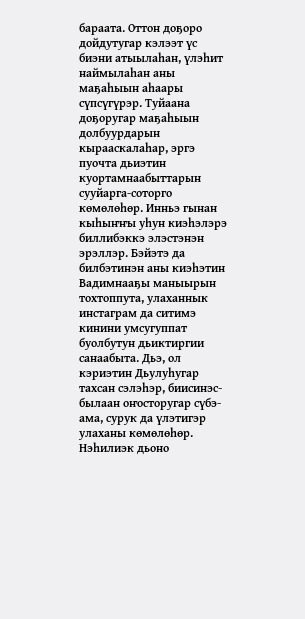бараата. Оттон доҕоро дойдутугар кэлээт үс биэни атыылаһан, үлэһит наймылаһан аны маҕаһыын аһаары сүпсүгүрэр. Туйаана доҕоругар маҕаһыын долбуурдарын кырааскалаһар, эргэ пуочта дьиэтин куортамнаабыттарын сууйарга-соторго көмөлөһөр. Инньэ гынан кыһыҥҥы уһун киэһэлэрэ биллибэккэ элэстэнэн эрэллэр. Бэйэтэ да билбэтинэн аны киэһэтин Вадимнааҕы маныырын тохтоппута, улаханнык инстаграм да ситимэ кинини умсугуппат буолбутун дьиктиргии санаабыта. Дьэ, ол кэриэтин Дьулуһугар тахсан сэлэһэр, биисинэс-былаан оҥосторугар сүбэ-ама, сурук да үлэтигэр улаханы көмөлөһөр. Нэһилиэк дьоно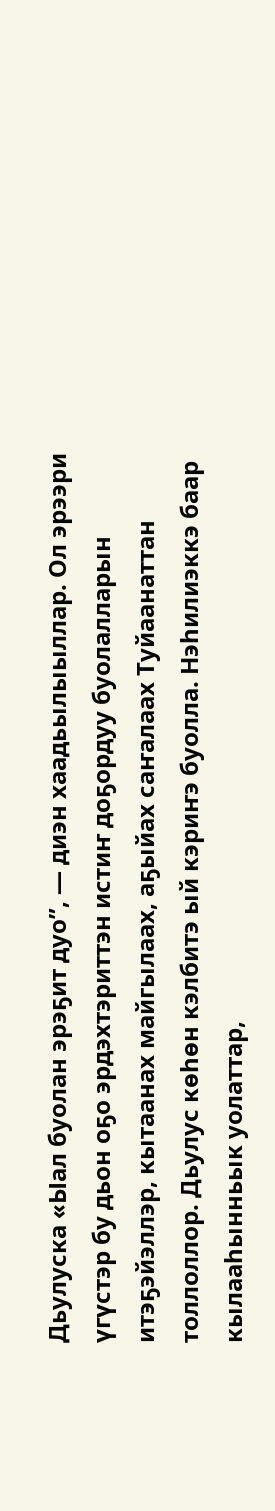Дьулуска «Ыал буолан эрэҕит дуо”, — диэн хаадьылыыллар. Ол эрээри үгүстэр бу дьон оҕо эрдэхтэриттэн истиҥ доҕордуу буолалларын итэҕэйэллэр, кытаанах майгылаах, аҕыйах саҥалаах Туйаанаттан толлоллор. Дьулус көһөн кэлбитэ ый кэриҥэ буолла. Нэһилиэккэ баар кылааһынньык уолаттар,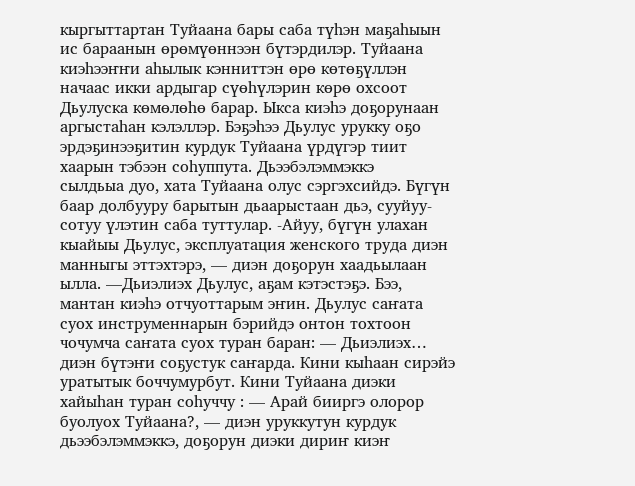кыргыттартан Туйаана бары саба түһэн маҕаһыын ис бараанын өрөмүөннээн бүтэрдилэр. Туйаана киэһээҥҥи аһылык кэнниттэн өрө көтөҕүллэн начаас икки ардыгар сүөһүлэрин көрө охсоот Дьулуска көмөлөһө барар. Ыкса киэһэ доҕорунаан аргыстаһан кэлэллэр. Бэҕэһээ Дьулус урукку оҕо эрдэҕинээҕитин курдук Туйаана үрдүгэр тиит хаарын тэбээн соһуппута. Дьээбэлэммэккэ
сылдьыа дуо, хата Туйаана олус сэргэхсийдэ. Бүгүн баар долбууру барытын дьаарыстаан дьэ, сууйуу-сотуу үлэтин саба туттулар. -Айуу, бүгүн улахан кыайыы Дьулус, эксплуатация женского труда диэн манныгы эттэхтэрэ, — диэн доҕорун хаадьылаан ылла. —Дьиэлиэх Дьулус, аҕам кэтэстэҕэ. Бээ, мантан киэһэ отчуоттарым эҥин. Дьулус саҥата суох инструменнарын бэрийдэ онтон тохтоон чочумча саҥата суох туран баран: — Дьиэлиэх… диэн бүтэҥи соҕустук саҥарда. Кини кыһаан сирэйэ уратытык боччумурбут. Кини Туйаана диэки хайыһан туран соһуччу : — Арай бииргэ олорор буолуох Туйаана?, — диэн уруккутун курдук дьээбэлэммэккэ, доҕорун диэки дириҥ киэҥ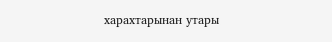харахтарынан утары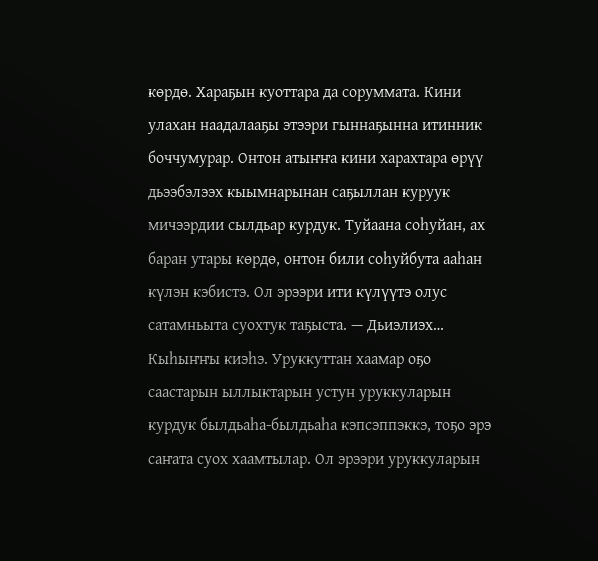көрдө. Хараҕын куоттара да соруммата. Кини улахан наадалааҕы этээри гыннаҕынна итинник боччумурар. Онтон атыҥҥа кини харахтара өрүү дьээбэлээх кыымнарынан саҕыллан куруук мичээрдии сылдьар курдук. Туйаана соһуйан, ах баран утары көрдө, онтон били соһуйбута ааһан күлэн кэбистэ. Ол эрээри ити күлүүтэ олус сатамньыта суохтук таҕыста. — Дьиэлиэх… Кыһыҥҥы киэһэ. Уруккуттан хаамар оҕо саастарын ыллыктарын устун уруккуларын курдук былдьаһа-былдьаһа кэпсэппэккэ, тоҕо эрэ саҥата суох хаамтылар. Ол эрээри уруккуларын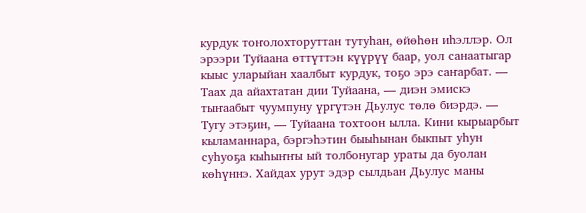курдук тоҥолохторуттан тутуһан, өйөһөн иһэллэр. Ол эрээри Туйаана өттүттэн күүрүү баар, уол санаатыгар кыыс уларыйан хаалбыт курдук, тоҕо эрэ саҥарбат. — Таах да айахтатан дии Туйаана, — диэн эмискэ тыҥаабыт чуумпуну үргүтэн Дьулус төлө биэрдэ. — Тугу этэҕин, — Туйаана тохтоон ылла. Кини кырыарбыт кыламаннара, бэргэһэтин быыһынан быкпыт уһун суһуоҕа кыһыҥҥы ый толбонугар ураты да буолан көһүннэ. Хайдах урут эдэр сылдьан Дьулус маны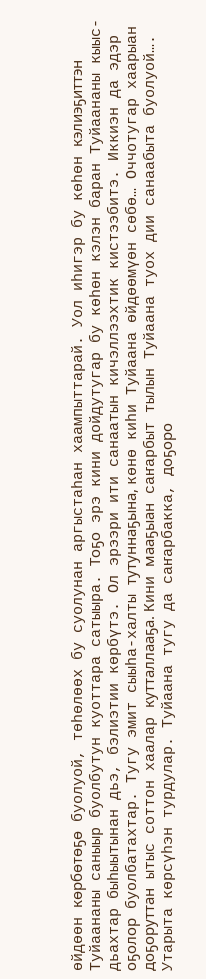өйдөөн көрбөтөҕө буолуой, төһөлөөх бу суолунан аргыстаһан хаампыттарай. Уол иһигэр бу көһөн кэлиэҕиттэн Туйаананы саныыр буолбутун куоттара сатыыра. Тоҕо эрэ кини дойдутугар бу көһөн кэлэн баран Туйаананы кыыс-дьахтар быһыытынан дьэ, бэлиэтии көрбүтэ. Ол эрээри ити санаатын кичэллээхтик кистээбитэ. Иккиэн да эдэр оҕолор буолбатахтар. Тугу эмит сыыһа-халты тутуннаҕына, көнө киһи Туйаана өйдөөмүөн сөбө… Оччотугар хаарыан доҕоруттан ытыс соттон хаалар кутталлааҕа. Кини мааҕыан саҥарбыт тылын Туйаана туох дии санаабыта буолуой…. Утарыта көрсүһэн турдулар. Туйаана тугу да саҥарбакка, доҕоро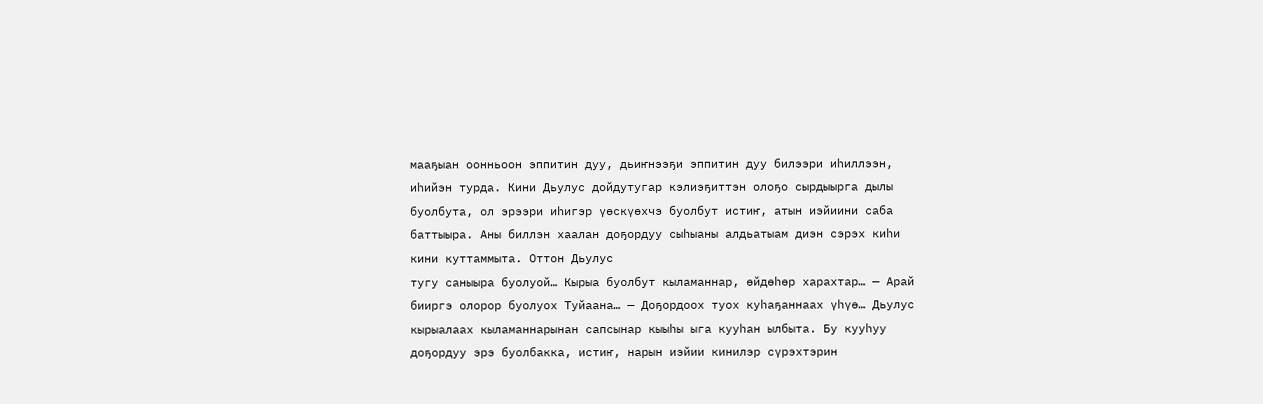мааҕыан оонньоон эппитин дуу, дьиҥнээҕи эппитин дуу билээри иһиллээн, иһийэн турда. Кини Дьулус дойдутугар кэлиэҕиттэн олоҕо сырдыырга дылы буолбута, ол эрээри иһигэр үөскүөхчэ буолбут истиҥ, атын иэйиини саба баттыыра. Аны биллэн хаалан доҕордуу сыһыаны алдьатыам диэн сэрэх киһи кини куттаммыта. Оттон Дьулус
тугу саныыра буолуой… Кырыа буолбут кыламаннар, өйдөһөр харахтар… — Арай бииргэ олорор буолуох Туйаана… — Доҕордоох туох куһаҕаннаах үһүө… Дьулус кырыалаах кыламаннарынан сапсынар кыыһы ыга кууһан ылбыта. Бу кууһуу доҕордуу эрэ буолбакка, истиҥ, нарын иэйии кинилэр сүрэхтэрин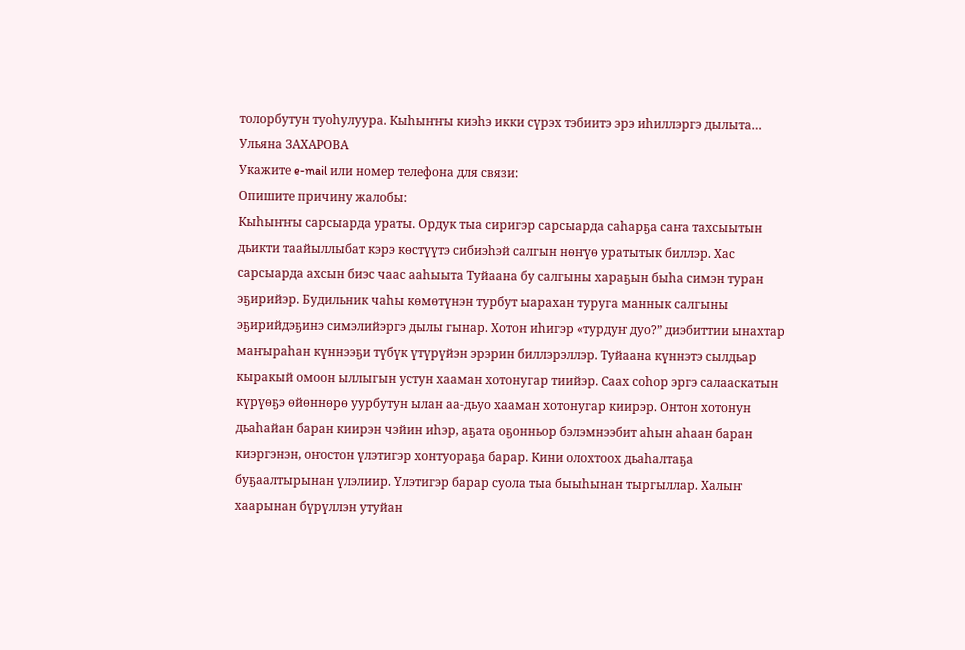толорбутун туоһулуура. Кыһыҥҥы киэһэ икки сүрэх тэбиитэ эрэ иһиллэргэ дылыта…
Ульяна ЗАХАРОВА
Укажите e-mail или номер телефона для связи:
Опишите причину жалобы:
Кыһыҥҥы сарсыарда ураты. Ордук тыа сиригэр сарсыарда саһарҕа саҥа тахсыытын дьикти таайыллыбат кэрэ көстүүтэ сибиэһэй салгын нөҥүө уратытык биллэр. Хас сарсыарда ахсын биэс чаас ааһыыта Туйаана бу салгыны хараҕын быһа симэн туран эҕирийэр. Будильник чаһы көмөтүнэн турбут ыарахан туруга маннык салгыны эҕирийдэҕинэ симэлийэргэ дылы гынар. Хотон иһигэр «турдуҥ дуо?” диэбиттии ынахтар маҥыраһан күннээҕи түбүк үтүрүйэн эрэрин биллэрэллэр. Туйаана күннэтэ сылдьар кыракый омоон ыллыгын устун хааман хотонугар тиийэр. Саах соһор эргэ салааскатын күрүөҕэ өйөннөрө уурбутун ылан аа-дьуо хааман хотонугар киирэр. Онтон хотонун дьаһайан баран киирэн чэйин иһэр, аҕата оҕонньор бэлэмнээбит аһын аһаан баран киэргэнэн, оҥостон үлэтигэр хонтуораҕа барар. Кини олохтоох дьаһалтаҕа буҕаалтырынан үлэлиир. Үлэтигэр барар суола тыа быыһынан тыргыллар. Халыҥ хаарынан бүрүллэн утуйан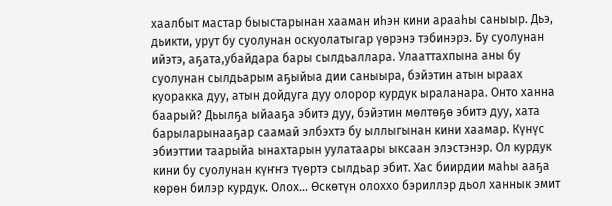хаалбыт мастар быыстарынан хааман иһэн кини арааһы саныыр. Дьэ, дьикти, урут бу суолунан оскуолатыгар үөрэнэ тэбинэрэ. Бу суолунан ийэтэ, аҕата,убайдара бары сылдьаллара. Улааттахпына аны бу суолунан сылдьарым аҕыйыа дии саныыра, бэйэтин атын ыраах куоракка дуу, атын дойдуга дуу олорор курдук ыраланара. Онто ханна баарый? Дьылҕа ыйааҕа эбитэ дуу, бэйэтин мөлтөҕө эбитэ дуу, хата барыларынааҕар саамай элбэхтэ бу ыллыгынан кини хаамар. Күнүс эбиэттии таарыйа ынахтарын уулатаары ыксаан элэстэнэр. Ол курдук кини бу суолунан күҥҥэ түөртэ сылдьар эбит. Хас биирдии маһы ааҕа көрөн билэр курдук. Олох… Өскөтүн олоххо бэриллэр дьол ханнык эмит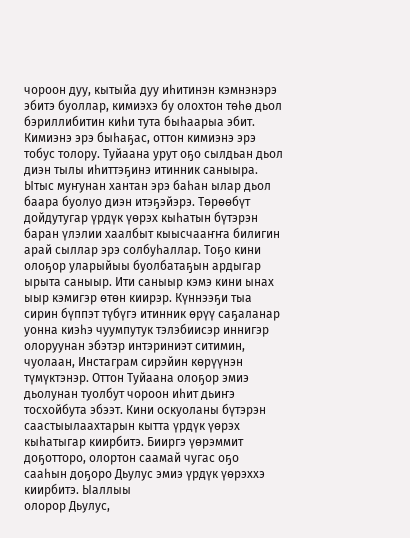чороон дуу, кытыйа дуу иһитинэн кэмнэнэрэ эбитэ буоллар, кимиэхэ бу олохтон төһө дьол бэриллибитин киһи тута быһаарыа эбит. Кимиэнэ эрэ быһаҕас, оттон кимиэнэ эрэ тобус толору. Туйаана урут оҕо сылдьан дьол диэн тылы иһиттэҕинэ итинник саныыра. Ытыс муҥунан хантан эрэ баһан ылар дьол баара буолуо диэн итэҕэйэрэ. Төрөөбүт дойдутугар үрдүк үөрэх кыһатын бүтэрэн баран үлэлии хаалбыт кыысчааҥҥа билигин арай сыллар эрэ солбуһаллар. Тоҕо кини олоҕор уларыйыы буолбатаҕын ардыгар ырыта саныыр. Ити саныыр кэмэ кини ынах ыыр кэмигэр өтөн киирэр. Күннээҕи тыа сирин бүппэт түбүгэ итинник өрүү саҕаланар уонна киэһэ чуумпутук тэлэбиисэр иннигэр олоруунан эбэтэр интэриниэт ситимин, чуолаан, Инстаграм сирэйин көрүүнэн түмүктэнэр. Оттон Туйаана олоҕор эмиэ дьолунан туолбут чороон иһит дьиҥэ тосхойбута эбээт. Кини оскуоланы бүтэрэн саастыылаахтарын кытта үрдүк үөрэх кыһатыгар киирбитэ. Бииргэ үөрэммит доҕотторо, олортон саамай чугас оҕо сааһын доҕоро Дьулус эмиэ үрдүк үөрэххэ киирбитэ. Ыаллыы
олорор Дьулус,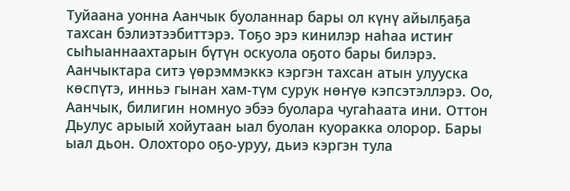Туйаана уонна Аанчык буоланнар бары ол күнү айылҕаҕа тахсан бэлиэтээбиттэрэ. Тоҕо эрэ кинилэр наһаа истиҥ сыһыаннаахтарын бүтүн оскуола оҕото бары билэрэ. Аанчыктара ситэ үөрэммэккэ кэргэн тахсан атын улууска көспүтэ, инньэ гынан хам-түм сурук нөҥүө кэпсэтэллэрэ. Оо, Аанчык, билигин номнуо эбээ буолара чугаһаата ини. Оттон Дьулус арыый хойутаан ыал буолан куоракка олорор. Бары ыал дьон. Олохторо оҕо-уруу, дьиэ кэргэн тула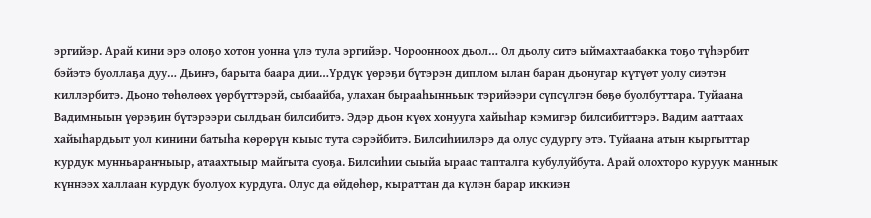эргийэр. Арай кини эрэ олоҕо хотон уонна үлэ тула эргийэр. Чороонноох дьол… Ол дьолу ситэ ыймахтаабакка тоҕо түһэрбит бэйэтэ буоллаҕа дуу… Дьиҥэ, барыта баара дии…Үрдүк үөрэҕи бүтэрэн диплом ылан баран дьонугар күтүөт уолу сиэтэн киллэрбитэ. Дьоно төһөлөөх үөрбүттэрэй, сыбаайба, улахан бырааһынньык тэрийээри сүпсүлгэн бөҕө буолбуттара. Туйаана Вадимныын үөрэҕин бүтэрээри сылдьан билсибитэ. Эдэр дьон күөх хонууга хайыһар кэмигэр билсибиттэрэ. Вадим ааттаах хайыһардьыт уол кинини батыһа көрөрүн кыыс тута сэрэйбитэ. Билсиһиилэрэ да олус судургу этэ. Туйаана атын кыргыттар курдук мунньараҥныыр, атаахтыыр майгыта суоҕа. Билсиһии сыыйа ыраас тапталга кубулуйбута. Арай олохторо куруук маннык күннээх халлаан курдук буолуох курдуга. Олус да өйдөһөр, кыраттан да күлэн барар иккиэн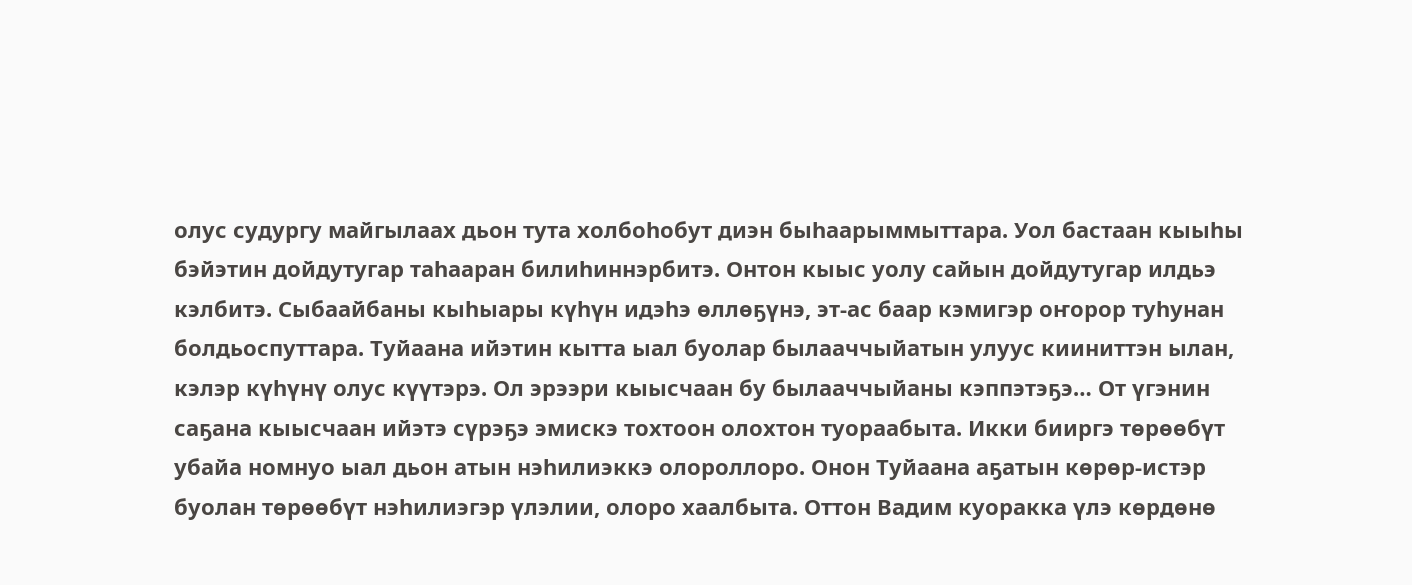олус судургу майгылаах дьон тута холбоһобут диэн быһаарыммыттара. Уол бастаан кыыһы бэйэтин дойдутугар таһааран билиһиннэрбитэ. Онтон кыыс уолу сайын дойдутугар илдьэ кэлбитэ. Сыбаайбаны кыһыары күһүн идэһэ өллөҕүнэ, эт-ас баар кэмигэр оҥорор туһунан болдьоспуттара. Туйаана ийэтин кытта ыал буолар былааччыйатын улуус кииниттэн ылан, кэлэр күһүнү олус күүтэрэ. Ол эрээри кыысчаан бу былааччыйаны кэппэтэҕэ… От үгэнин саҕана кыысчаан ийэтэ сүрэҕэ эмискэ тохтоон олохтон туораабыта. Икки бииргэ төрөөбүт убайа номнуо ыал дьон атын нэһилиэккэ олороллоро. Онон Туйаана аҕатын көрөр-истэр буолан төрөөбүт нэһилиэгэр үлэлии, олоро хаалбыта. Оттон Вадим куоракка үлэ көрдөнө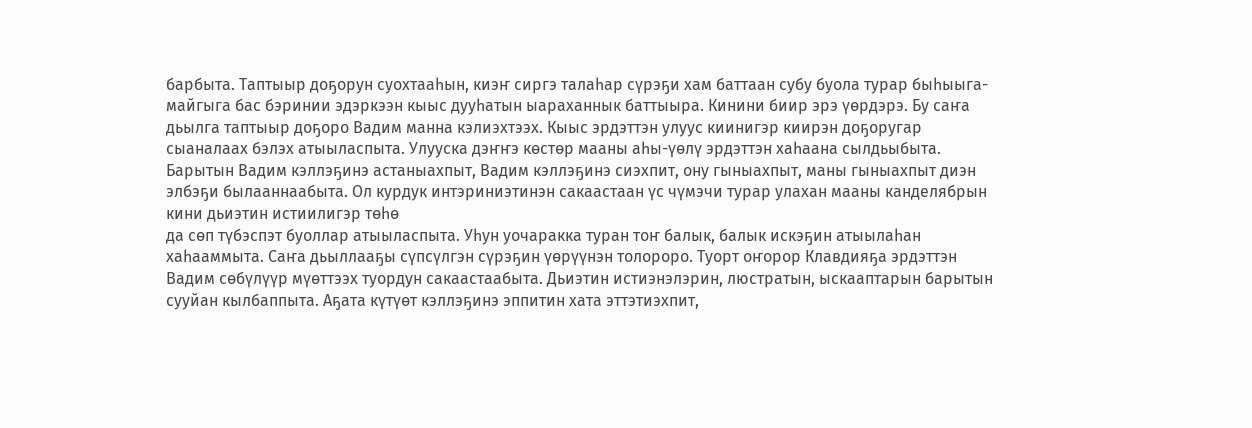барбыта. Таптыыр доҕорун суохтааһын, киэҥ сиргэ талаһар сүрэҕи хам баттаан субу буола турар быһыыга-майгыга бас бэринии эдэркээн кыыс дууһатын ыараханнык баттыыра. Кинини биир эрэ үөрдэрэ. Бу саҥа дьылга таптыыр доҕоро Вадим манна кэлиэхтээх. Кыыс эрдэттэн улуус киинигэр киирэн доҕоругар сыаналаах бэлэх атыыласпыта. Улууска дэҥҥэ көстөр мааны аһы-үөлү эрдэттэн хаһаана сылдьыбыта. Барытын Вадим кэллэҕинэ астаныахпыт, Вадим кэллэҕинэ сиэхпит, ону гыныахпыт, маны гыныахпыт диэн элбэҕи былааннаабыта. Ол курдук интэриниэтинэн сакаастаан үс чүмэчи турар улахан мааны канделябрын кини дьиэтин истиилигэр төһө
да сөп түбэспэт буоллар атыыласпыта. Уһун уочаракка туран тоҥ балык, балык искэҕин атыылаһан хаһааммыта. Саҥа дьыллааҕы сүпсүлгэн сүрэҕин үөрүүнэн толороро. Туорт оҥорор Клавдияҕа эрдэттэн Вадим сөбүлүүр мүөттээх туордун сакаастаабыта. Дьиэтин истиэнэлэрин, люстратын, ыскааптарын барытын сууйан кылбаппыта. Аҕата күтүөт кэллэҕинэ эппитин хата эттэтиэхпит,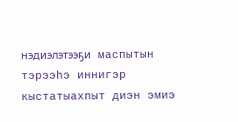нэдиэлэтээҕи маспытын тэрээһэ иннигэр кыстатыахпыт диэн эмиэ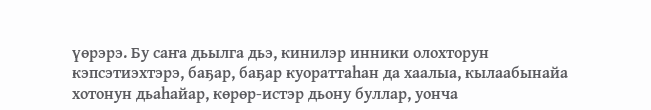үөрэрэ. Бу саҥа дьылга дьэ, кинилэр инники олохторун кэпсэтиэхтэрэ, баҕар, баҕар куораттаһан да хаалыа, кылаабынайа хотонун дьаһайар, көрөр-истэр дьону буллар, уонча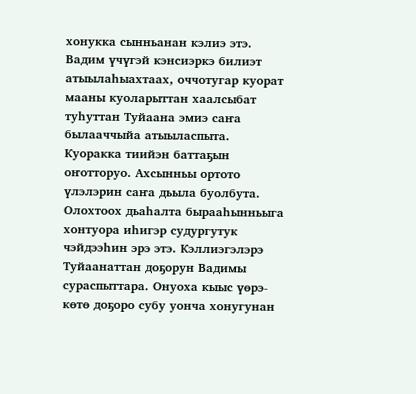хонукка сынньанан кэлиэ этэ. Вадим үчүгэй кэнсиэркэ билиэт атыылаһыахтаах, оччотугар куорат мааны куоларыттан хаалсыбат туһуттан Туйаана эмиэ саҥа былааччыйа атыыласпыта. Куоракка тиийэн баттаҕын оҥотторуо. Ахсынньы ортото үлэлэрин саҥа дьыла буолбута. Олохтоох дьаһалта бырааһынньыга хонтуора иһигэр судургутук чэйдээһин эрэ этэ. Кэллиэгэлэрэ Туйаанаттан доҕорун Вадимы сураспыттара. Онуоха кыыс үөрэ-көтө доҕоро субу уонча хонугунан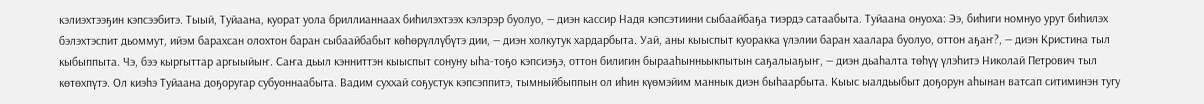кэлиэхтээҕин кэпсээбитэ. Тыый, Туйаана, куорат уола бриллианнаах биһилэхтээх кэлэрэр буолуо, — диэн кассир Надя кэпсэтиини сыбаайбаҕа тиэрдэ сатаабыта. Туйаана онуоха: Ээ, биһиги номнуо урут биһилэх бэлэхтэспит дьоммут, ийэм барахсан олохтон баран сыбаайбабыт көһөрүллүбүтэ дии, — диэн холкутук хардарбыта. Уай, аны кыыспыт куоракка үлэлии баран хаалара буолуо, оттон аҕаҥ?, — диэн Кристина тыл кыбыппыта. Чэ, бээ кыргыттар аргыыйыҥ. Саҥа дьыл кэнниттэн кыыспыт сонуну ыһа-тоҕо кэпсиэҕэ, оттон билигин бырааһынньыкпытын саҕалыаҕыҥ, — диэн дьаһалта төһүү үлэһитэ Николай Петрович тыл көтөхпүтэ. Ол киэһэ Туйаана доҕоругар субуоннаабыта. Вадим суххай соҕустук кэпсэппитэ, тымныйбыппын ол иһин күөмэйим маннык диэн быһаарбыта. Кыыс ыалдьыбыт доҕорун аһынан ватсап ситиминэн тугу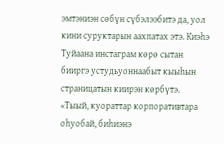эмтэниэн сөбүн сүбэлээбитэ да, уол кини суруктарын аахпатах этэ. Киэһэ Туйаана инстаграм көрө сытан бииргэ устудьуоннаабыт кыыһын страницатын киирэн көрбүтэ. «Тыый, куораттар корпоративтара оһуобай, биһиэнэ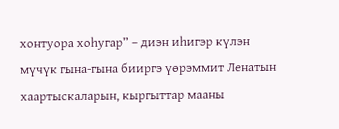хонтуора хоһугар” – диэн иһигэр күлэн мүчүк гына-гына бииргэ үөрэммит Ленатын хаартыскаларын, кыргыттар мааны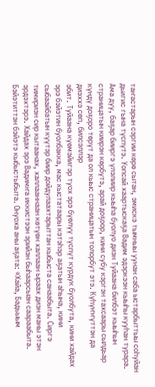таҥастарын сэргии көрө сытан, эмискэ тымныы уунан саба ыстарбыттыы соһуйан дьигис гына түспүтэ. Уопсай хаартыскаҕа Вадим эдэркээн кыыһы кууһан турара. Ама дуу, баҕар бииргэ үлэлиир кыыһа буолуо диэн Туйаана билбэт кыыһын страницатын киирэн көрбүтэ, арай доҕоор, кини субу кэргэн тахсаары сылдьар күндү доҕоро төрүт да ол кыыс страницатын толорбут этэ. Күһүҥҥүттэн да диэххэ сөп, билсэллэр
эбит. Туйаана күөмэйигэр туох эрэ бүөлүү түспүт курдук буолбута, кини хайдах эрэ бэйэтин буолбакка, мас кыстатаары кэтэһэр аҕатын аһына, кини сыбаайбатын күүтэр биир дойдулаахтарыттан кыбыста санаабыта. Сиргэ тимириэн сир кытаанах, халлааннаан көтүөн халлаан ыраах диэн маны этэн эрдэхтэрэ. Хайдах эрэ Вадимҥа иккистээн эрийэн быһаарсыан саараабыта. Бэйэтиттэн бэйэтэ кыбыстыбыта. Онуоха аны аҕата: «Хайа, Бадьыым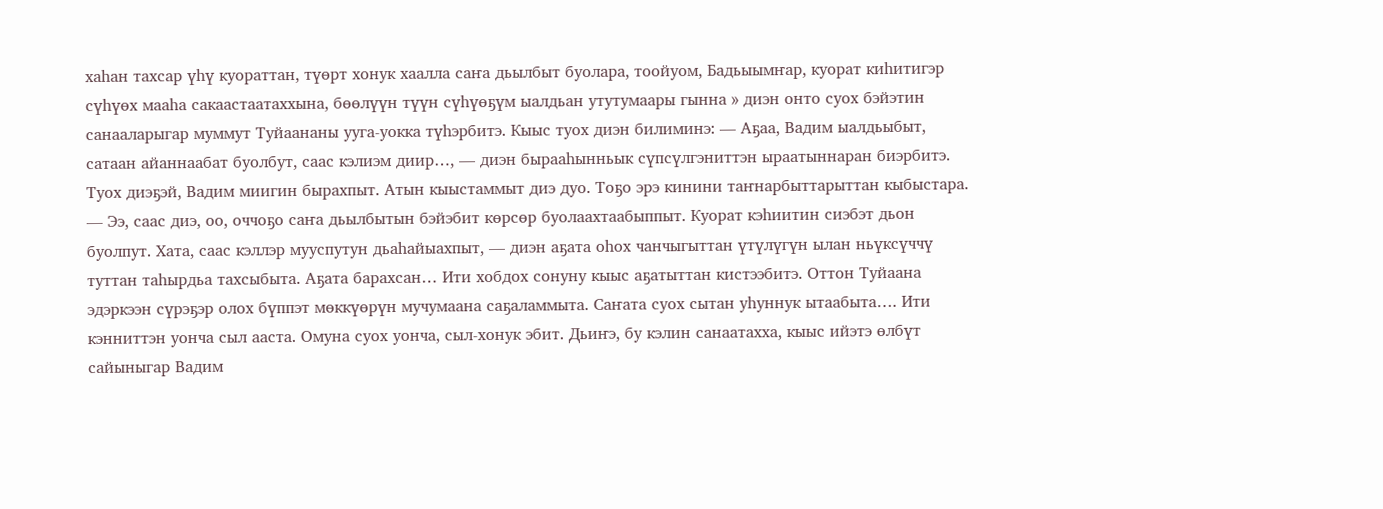хаһан тахсар үһү куораттан, түөрт хонук хаалла саҥа дьылбыт буолара, тоойуом, Бадьыымҥар, куорат киһитигэр сүһүөх мааһа сакаастаатаххына, бөөлүүн түүн сүһүөҕүм ыалдьан утутумаары гынна » диэн онто суох бэйэтин санааларыгар муммут Туйаананы ууга-уокка түһэрбитэ. Кыыс туох диэн билиминэ: — Аҕаа, Вадим ыалдьыбыт, сатаан айаннаабат буолбут, саас кэлиэм диир…, — диэн бырааһынньык сүпсүлгэниттэн ыраатыннаран биэрбитэ. Туох диэҕэй, Вадим миигин бырахпыт. Атын кыыстаммыт диэ дуо. Тоҕо эрэ кинини таҥнарбыттарыттан кыбыстара. — Ээ, саас диэ, оо, оччоҕо саҥа дьылбытын бэйэбит көрсөр буолаахтаабыппыт. Куорат кэһиитин сиэбэт дьон буолпут. Хата, саас кэллэр мууспутун дьаһайыахпыт, — диэн аҕата оһох чанчыгыттан үтүлүгүн ылан ньүксүччү туттан таһырдьа тахсыбыта. Аҕата барахсан… Ити хобдох сонуну кыыс аҕатыттан кистээбитэ. Оттон Туйаана эдэркээн сүрэҕэр олох бүппэт мөккүөрүн мучумаана саҕаламмыта. Саҥата суох сытан уһуннук ытаабыта…. Ити кэнниттэн уонча сыл ааста. Омуна суох уонча, сыл-хонук эбит. Дьиҥэ, бу кэлин санаатахха, кыыс ийэтэ өлбүт сайыныгар Вадим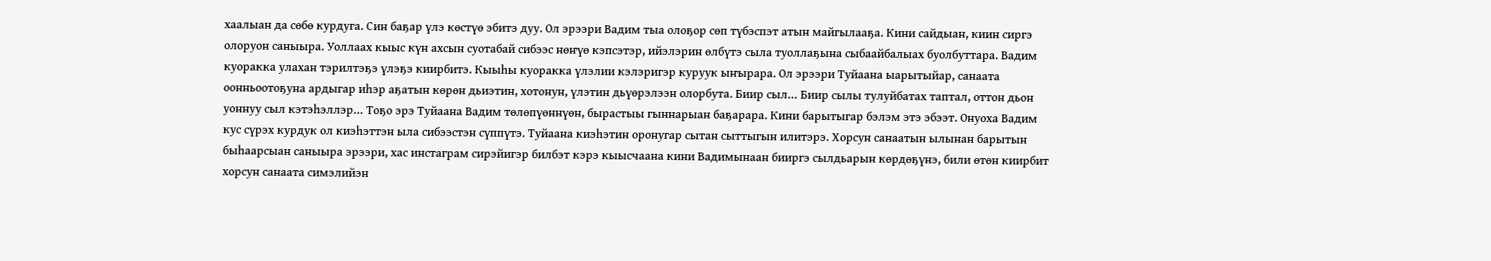хаалыан да сөбө курдуга. Син баҕар үлэ көстүө эбитэ дуу. Ол эрээри Вадим тыа олоҕор сөп түбэспэт атын майгылааҕа. Кини сайдыан, киин сиргэ олоруон саныыра. Уоллаах кыыс күн ахсын суотабай сибээс нөҥүө кэпсэтэр, ийэлэрин өлбүтэ сыла туоллаҕына сыбаайбалыах буолбуттара. Вадим куоракка улахан тэрилтэҕэ үлэҕэ киирбитэ. Кыыһы куоракка үлэлии кэлэригэр куруук ыҥырара. Ол эрээри Туйаана ыарытыйар, санаата оонньоотоҕуна ардыгар иһэр аҕатын көрөн дьиэтин, хотонун, үлэтин дьүөрэлээн олорбута. Биир сыл… Биир сылы тулуйбатах таптал, оттон дьон уоннуу сыл кэтэһэллэр… Тоҕо эрэ Туйаана Вадим төлөпүөннүөн, бырастыы гыннарыан баҕарара. Кини барытыгар бэлэм этэ эбээт. Онуоха Вадим кус сүрэх курдук ол киэһэттэн ыла сибээстэн сүппүтэ. Туйаана киэһэтин оронугар сытан сыттыгын илитэрэ. Хорсун санаатын ылынан барытын быһаарсыан саныыра эрээри, хас инстаграм сирэйигэр билбэт кэрэ кыысчаана кини Вадимынаан бииргэ сылдьарын көрдөҕүнэ, били өтөн киирбит хорсун санаата симэлийэн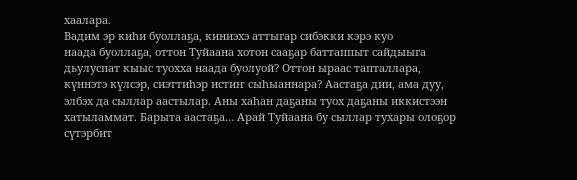хаалара.
Вадим эр киһи буоллаҕа, киниэхэ аттыгар сибэкки кэрэ куо
наада буоллаҕа, оттон Туйаана хотон сааҕар баттаппыт сайдыыга дьулуспат кыыс туохха наада буолуой? Оттон ыраас тапталлара, күннэтэ күлсэр, сиэттиһэр истиҥ сыһыаннара? Аастаҕа дии, ама дуу, элбэх да сыллар аастылар. Аны хаһан даҕаны туох даҕаны иккистээн хатыламмат. Барыта аастаҕа… Арай Туйаана бу сыллар тухары олоҕор сүтэрбит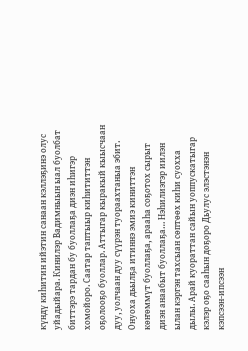күндү киһитин ийэтин санаан кэллэҕинэ олус уйадыйара. Кинилэр Вадимныын ыал буолбат биттэрэ тардан бу буоллаҕа диэн иһигэр хомойоро. Саатар таптыыр киһититтэн оҕолооҕо буоллар. Аттыгар кыракый кыысчаан дуу, уолчаан дуу сүүрэн туораахтаныа эбит. Онуоха дьылҕа итиннэ эмиэ киниттэн көҥөммүт буоллаҕа, арааһа соҕотох сырыт диэн анаабыт буоллаҕа… Нэһилиэгэр иилэн ылан кэргэн тахсыан сөптөөх киһи суохха дылы. Арай куораттан сайын уоппускатыгар кэлэр оҕо сааһын доҕоро Дьулус элэстэнэн кэпсээн-ипсээн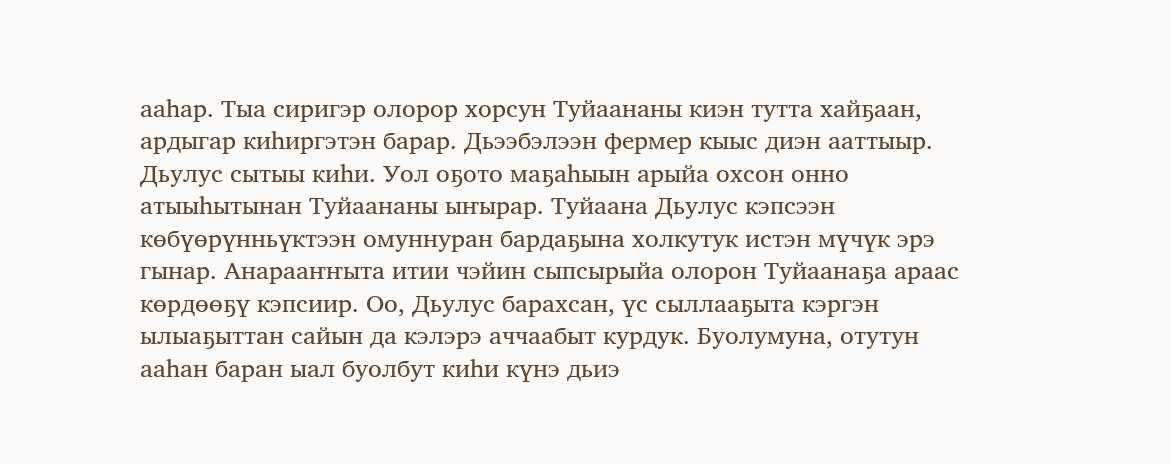ааһар. Тыа сиригэр олорор хорсун Туйаананы киэн тутта хайҕаан, ардыгар киһиргэтэн барар. Дьээбэлээн фермер кыыс диэн ааттыыр. Дьулус сытыы киһи. Уол оҕото маҕаһыын арыйа охсон онно атыыһытынан Туйаананы ыҥырар. Туйаана Дьулус кэпсээн көбүөрүнньүктээн омуннуран бардаҕына холкутук истэн мүчүк эрэ гынар. Анарааҥҥыта итии чэйин сыпсырыйа олорон Туйаанаҕа араас көрдөөҕү кэпсиир. Оо, Дьулус барахсан, үс сыллааҕыта кэргэн ылыаҕыттан сайын да кэлэрэ аччаабыт курдук. Буолумуна, отутун ааһан баран ыал буолбут киһи күнэ дьиэ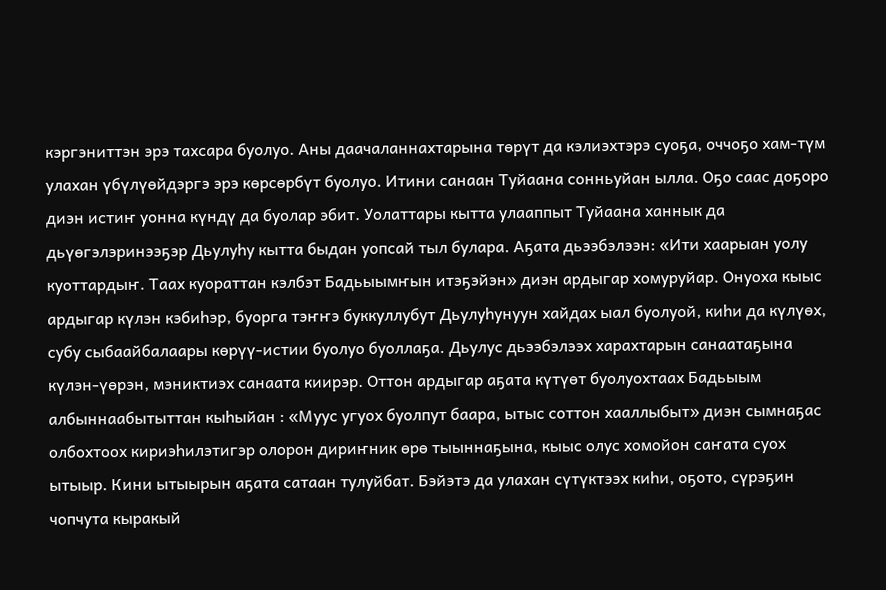кэргэниттэн эрэ тахсара буолуо. Аны даачаланнахтарына төрүт да кэлиэхтэрэ суоҕа, оччоҕо хам-түм улахан үбүлүөйдэргэ эрэ көрсөрбүт буолуо. Итини санаан Туйаана сонньуйан ылла. Оҕо саас доҕоро диэн истиҥ уонна күндү да буолар эбит. Уолаттары кытта улааппыт Туйаана ханнык да дьүөгэлэринээҕэр Дьулуһу кытта быдан уопсай тыл булара. Аҕата дьээбэлээн: «Ити хаарыан уолу куоттардыҥ. Таах куораттан кэлбэт Бадьыымҥын итэҕэйэн» диэн ардыгар хомуруйар. Онуоха кыыс ардыгар күлэн кэбиһэр, буорга тэҥҥэ буккуллубут Дьулуһунуун хайдах ыал буолуой, киһи да күлүөх, субу сыбаайбалаары көрүү-истии буолуо буоллаҕа. Дьулус дьээбэлээх харахтарын санаатаҕына күлэн-үөрэн, мэниктиэх санаата киирэр. Оттон ардыгар аҕата күтүөт буолуохтаах Бадьыым албыннаабытыттан кыһыйан : «Муус угуох буолпут баара, ытыс соттон хааллыбыт» диэн сымнаҕас олбохтоох кириэһилэтигэр олорон дириҥник өрө тыыннаҕына, кыыс олус хомойон саҥата суох ытыыр. Кини ытыырын аҕата сатаан тулуйбат. Бэйэтэ да улахан сүтүктээх киһи, оҕото, сүрэҕин чопчута кыракый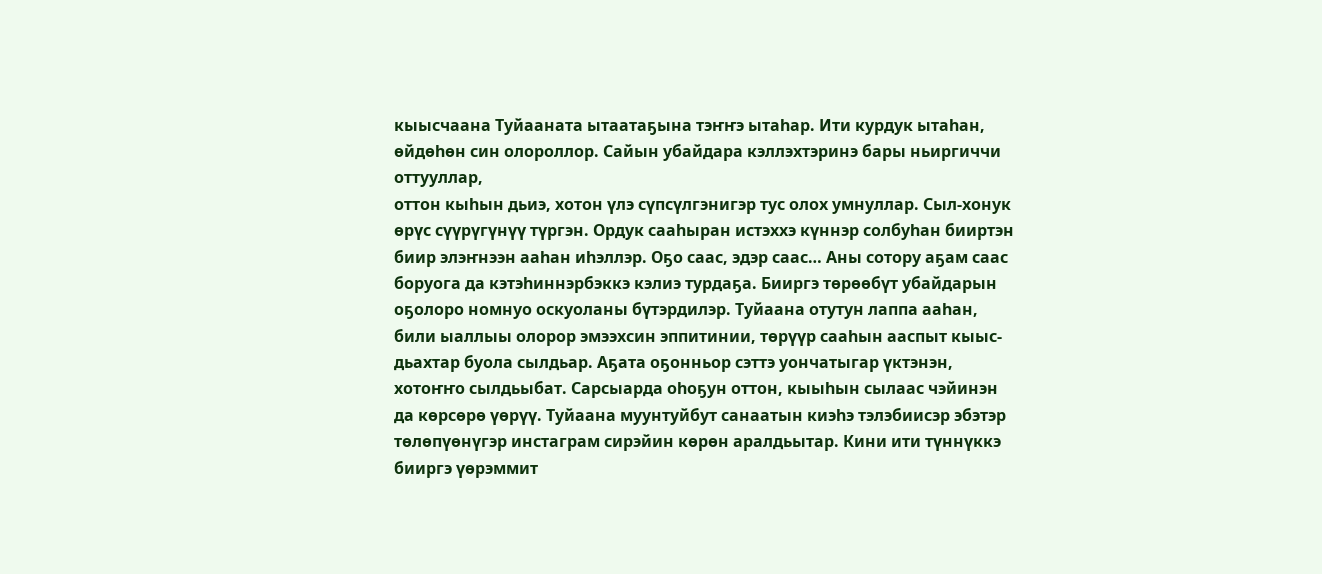кыысчаана Туйааната ытаатаҕына тэҥҥэ ытаһар. Ити курдук ытаһан, өйдөһөн син олороллор. Сайын убайдара кэллэхтэринэ бары ньиргиччи оттууллар,
оттон кыһын дьиэ, хотон үлэ сүпсүлгэнигэр тус олох умнуллар. Сыл-хонук өрүс сүүрүгүнүү түргэн. Ордук сааһыран истэххэ күннэр солбуһан бииртэн биир элэҥнээн ааһан иһэллэр. Оҕо саас, эдэр саас… Аны сотору аҕам саас боруога да кэтэһиннэрбэккэ кэлиэ турдаҕа. Бииргэ төрөөбүт убайдарын оҕолоро номнуо оскуоланы бүтэрдилэр. Туйаана отутун лаппа ааһан, били ыаллыы олорор эмээхсин эппитинии, төрүүр сааһын ааспыт кыыс-дьахтар буола сылдьар. Аҕата оҕонньор сэттэ уончатыгар үктэнэн, хотоҥҥо сылдьыбат. Сарсыарда оһоҕун оттон, кыыһын сылаас чэйинэн да көрсөрө үөрүү. Туйаана муунтуйбут санаатын киэһэ тэлэбиисэр эбэтэр төлөпүөнүгэр инстаграм сирэйин көрөн аралдьытар. Кини ити түннүккэ бииргэ үөрэммит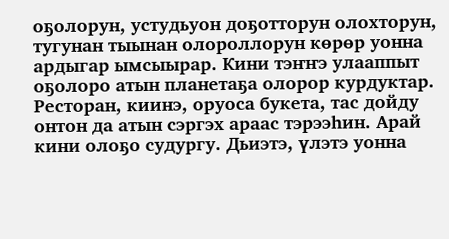оҕолорун, устудьуон доҕотторун олохторун, тугунан тыынан олороллорун көрөр уонна ардыгар ымсыырар. Кини тэҥҥэ улааппыт оҕолоро атын планетаҕа олорор курдуктар. Ресторан, киинэ, оруоса букета, тас дойду онтон да атын сэргэх араас тэрээһин. Арай кини олоҕо судургу. Дьиэтэ, үлэтэ уонна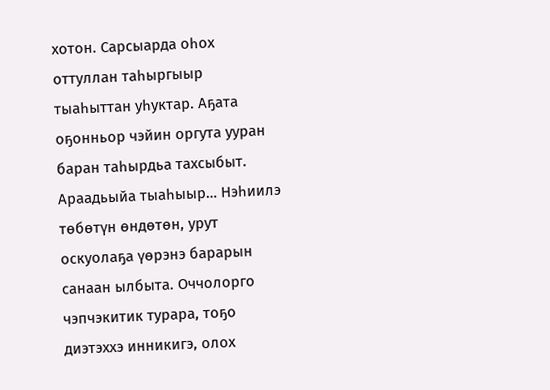хотон. Сарсыарда оһох оттуллан таһыргыыр тыаһыттан уһуктар. Аҕата оҕонньор чэйин оргута ууран баран таһырдьа тахсыбыт. Араадьыйа тыаһыыр… Нэһиилэ төбөтүн өндөтөн, урут оскуолаҕа үөрэнэ барарын санаан ылбыта. Оччолорго чэпчэкитик турара, тоҕо диэтэххэ инникигэ, олох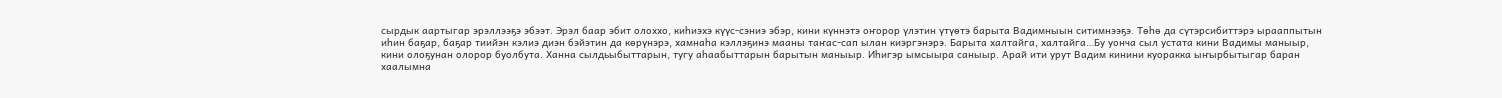сырдык аартыгар эрэллээҕэ эбээт. Эрэл баар эбит олоххо, киһиэхэ күүс-сэниэ эбэр, кини күннэтэ оҥорор үлэтин үтүөтэ барыта Вадимныын ситимнээҕэ. Төһө да сүтэрсибиттэрэ ырааппытын иһин баҕар, баҕар тиийэн кэлиэ диэн бэйэтин да көрүнэрэ, хамнаһа кэллэҕинэ мааны таҥас-сап ылан киэргэнэрэ. Барыта халтайга, халтайга…Бу уонча сыл устата кини Вадимы маныыр, кини олоҕунан олорор буолбута. Ханна сылдьыбыттарын, тугу аһаабыттарын барытын маныыр. Иһигэр ымсыыра саныыр. Арай ити урут Вадим кинини куоракка ыҥырбытыгар баран хаалымна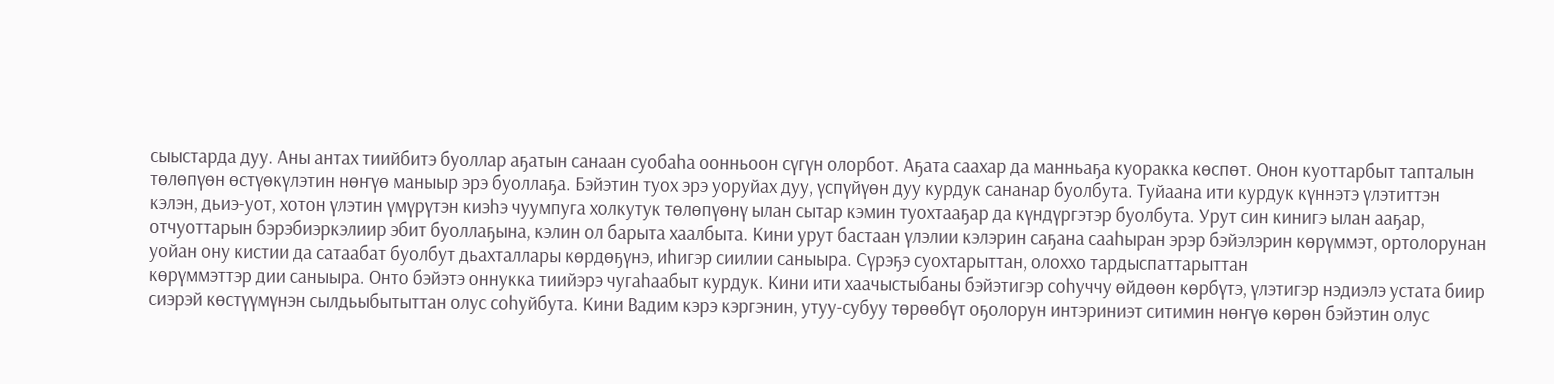сыыстарда дуу. Аны антах тиийбитэ буоллар аҕатын санаан суобаһа оонньоон сүгүн олорбот. Аҕата саахар да манньаҕа куоракка көспөт. Онон куоттарбыт тапталын төлөпүөн өстүөкүлэтин нөҥүө маныыр эрэ буоллаҕа. Бэйэтин туох эрэ уоруйах дуу, үспүйүөн дуу курдук сананар буолбута. Туйаана ити курдук күннэтэ үлэтиттэн кэлэн, дьиэ-уот, хотон үлэтин үмүрүтэн киэһэ чуумпуга холкутук төлөпүөнү ылан сытар кэмин туохтааҕар да күндүргэтэр буолбута. Урут син кинигэ ылан ааҕар, отчуоттарын бэрэбиэркэлиир эбит буоллаҕына, кэлин ол барыта хаалбыта. Кини урут бастаан үлэлии кэлэрин саҕана сааһыран эрэр бэйэлэрин көрүммэт, ортолорунан уойан ону кистии да сатаабат буолбут дьахталлары көрдөҕүнэ, иһигэр сиилии саныыра. Сүрэҕэ суохтарыттан, олоххо тардыспаттарыттан
көрүммэттэр дии саныыра. Онто бэйэтэ оннукка тиийэрэ чугаһаабыт курдук. Кини ити хаачыстыбаны бэйэтигэр соһуччу өйдөөн көрбүтэ, үлэтигэр нэдиэлэ устата биир сиэрэй көстүүмүнэн сылдьыбытыттан олус соһуйбута. Кини Вадим кэрэ кэргэнин, утуу-субуу төрөөбүт оҕолорун интэриниэт ситимин нөҥүө көрөн бэйэтин олус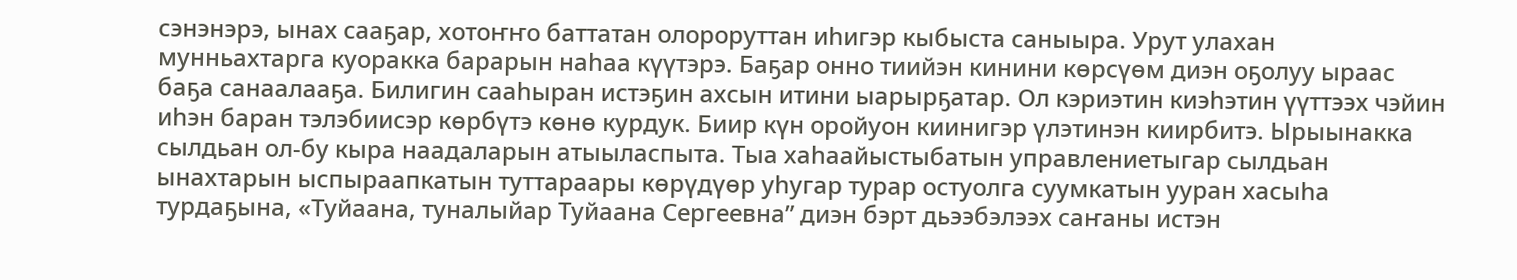сэнэнэрэ, ынах сааҕар, хотоҥҥо баттатан олороруттан иһигэр кыбыста саныыра. Урут улахан мунньахтарга куоракка барарын наһаа күүтэрэ. Баҕар онно тиийэн кинини көрсүөм диэн оҕолуу ыраас баҕа санаалааҕа. Билигин сааһыран истэҕин ахсын итини ыарырҕатар. Ол кэриэтин киэһэтин үүттээх чэйин иһэн баран тэлэбиисэр көрбүтэ көнө курдук. Биир күн оройуон киинигэр үлэтинэн киирбитэ. Ырыынакка сылдьан ол-бу кыра наадаларын атыыласпыта. Тыа хаһаайыстыбатын управлениетыгар сылдьан ынахтарын ыспыраапкатын туттараары көрүдүөр уһугар турар остуолга суумкатын ууран хасыһа турдаҕына, «Туйаана, туналыйар Туйаана Сергеевна” диэн бэрт дьээбэлээх саҥаны истэн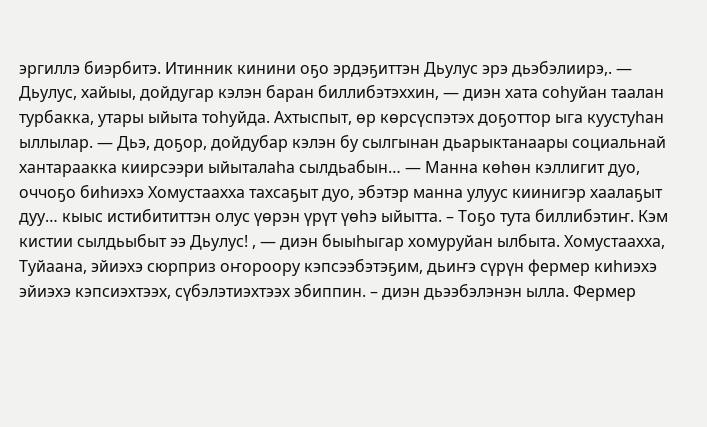эргиллэ биэрбитэ. Итинник кинини оҕо эрдэҕиттэн Дьулус эрэ дьэбэлиирэ,. — Дьулус, хайыы, дойдугар кэлэн баран биллибэтэххин, — диэн хата соһуйан таалан турбакка, утары ыйыта тоһуйда. Ахтыспыт, өр көрсүспэтэх доҕоттор ыга куустуһан ыллылар. — Дьэ, доҕор, дойдубар кэлэн бу сылгынан дьарыктанаары социальнай хантараакка киирсээри ыйыталаһа сылдьабын… — Манна көһөн кэллигит дуо, оччоҕо биһиэхэ Хомустаахха тахсаҕыт дуо, эбэтэр манна улуус киинигэр хаалаҕыт дуу… кыыс истибититтэн олус үөрэн үрүт үөһэ ыйытта. – Тоҕо тута биллибэтиҥ. Кэм кистии сылдьыбыт ээ Дьулус! , — диэн быыһыгар хомуруйан ылбыта. Хомустаахха, Туйаана, эйиэхэ сюрприз оҥороору кэпсээбэтэҕим, дьиҥэ сүрүн фермер киһиэхэ эйиэхэ кэпсиэхтээх, сүбэлэтиэхтээх эбиппин. – диэн дьээбэлэнэн ылла. Фермер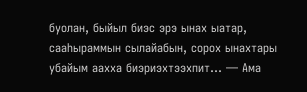буолан, быйыл биэс эрэ ынах ыатар, сааһыраммын сылайабын, сорох ынахтары убайым аахха биэриэхтээхпит… — Ама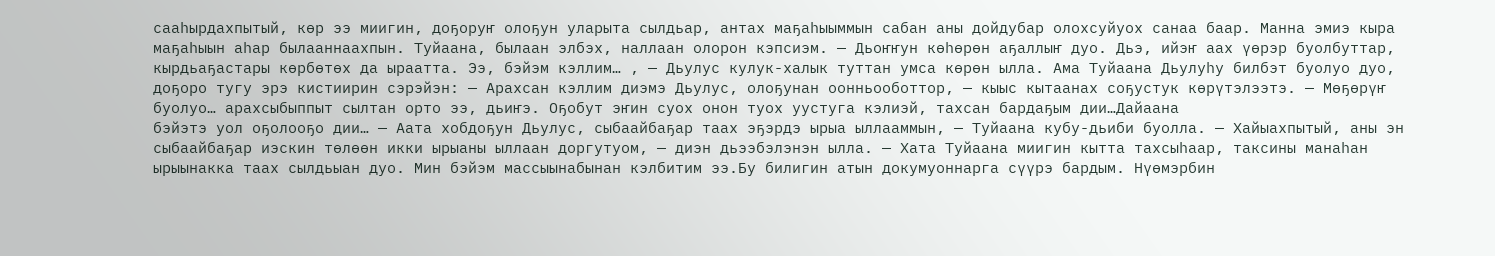сааһырдахпытый, көр ээ миигин, доҕоруҥ олоҕун уларыта сылдьар, антах маҕаһыыммын сабан аны дойдубар олохсуйуох санаа баар. Манна эмиэ кыра маҕаһыын аһар былааннаахпын. Туйаана, былаан элбэх, наллаан олорон кэпсиэм. — Дьоҥҥун көһөрөн аҕаллыҥ дуо. Дьэ, ийэҥ аах үөрэр буолбуттар, кырдьаҕастары көрбөтөх да ыраатта. Ээ, бэйэм кэллим… , — Дьулус кулук-халык туттан умса көрөн ылла. Ама Туйаана Дьулуһу билбэт буолуо дуо, доҕоро тугу эрэ кистиирин сэрэйэн: — Арахсан кэллим диэмэ Дьулус, олоҕунан оонньооботтор, — кыыс кытаанах соҕустук көрүтэлээтэ. — Мөҕөрүҥ буолуо… арахсыбыппыт сылтан орто ээ, дьиҥэ. Оҕобут эҥин суох онон туох уустуга кэлиэй, тахсан бардаҕым дии…Дайаана
бэйэтэ уол оҕолооҕо дии… — Аата хобдоҕун Дьулус, сыбаайбаҕар таах эҕэрдэ ырыа ыллааммын, — Туйаана кубу-дьиби буолла. — Хайыахпытый, аны эн сыбаайбаҕар иэскин төлөөн икки ырыаны ыллаан доргутуом, — диэн дьээбэлэнэн ылла. — Хата Туйаана миигин кытта тахсыһаар, таксины манаһан ырыынакка таах сылдьыан дуо. Мин бэйэм массыынабынан кэлбитим ээ.Бу билигин атын докумуоннарга сүүрэ бардым. Нүөмэрбин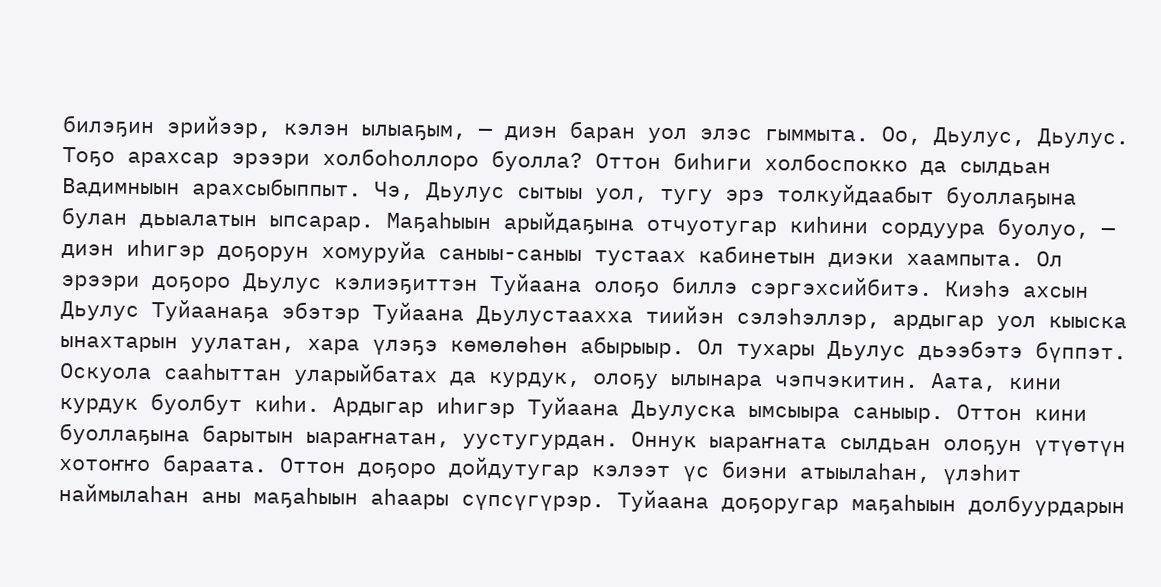билэҕин эрийээр, кэлэн ылыаҕым, — диэн баран уол элэс гыммыта. Оо, Дьулус, Дьулус. Тоҕо арахсар эрээри холбоһоллоро буолла? Оттон биһиги холбоспокко да сылдьан Вадимныын арахсыбыппыт. Чэ, Дьулус сытыы уол, тугу эрэ толкуйдаабыт буоллаҕына булан дьыалатын ыпсарар. Маҕаһыын арыйдаҕына отчуотугар киһини сордуура буолуо, — диэн иһигэр доҕорун хомуруйа саныы-саныы тустаах кабинетын диэки хаампыта. Ол эрээри доҕоро Дьулус кэлиэҕиттэн Туйаана олоҕо биллэ сэргэхсийбитэ. Киэһэ ахсын Дьулус Туйаанаҕа эбэтэр Туйаана Дьулустаахха тиийэн сэлэһэллэр, ардыгар уол кыыска ынахтарын уулатан, хара үлэҕэ көмөлөһөн абырыыр. Ол тухары Дьулус дьээбэтэ бүппэт. Оскуола сааһыттан уларыйбатах да курдук, олоҕу ылынара чэпчэкитин. Аата, кини курдук буолбут киһи. Ардыгар иһигэр Туйаана Дьулуска ымсыыра саныыр. Оттон кини буоллаҕына барытын ыараҥнатан, уустугурдан. Оннук ыараҥната сылдьан олоҕун үтүөтүн хотоҥҥо бараата. Оттон доҕоро дойдутугар кэлээт үс биэни атыылаһан, үлэһит наймылаһан аны маҕаһыын аһаары сүпсүгүрэр. Туйаана доҕоругар маҕаһыын долбуурдарын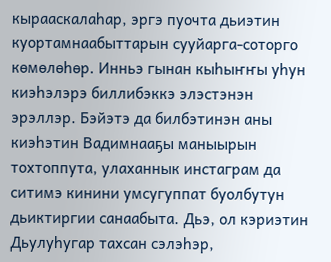кырааскалаһар, эргэ пуочта дьиэтин куортамнаабыттарын сууйарга-соторго көмөлөһөр. Инньэ гынан кыһыҥҥы уһун киэһэлэрэ биллибэккэ элэстэнэн эрэллэр. Бэйэтэ да билбэтинэн аны киэһэтин Вадимнааҕы маныырын тохтоппута, улаханнык инстаграм да ситимэ кинини умсугуппат буолбутун дьиктиргии санаабыта. Дьэ, ол кэриэтин Дьулуһугар тахсан сэлэһэр,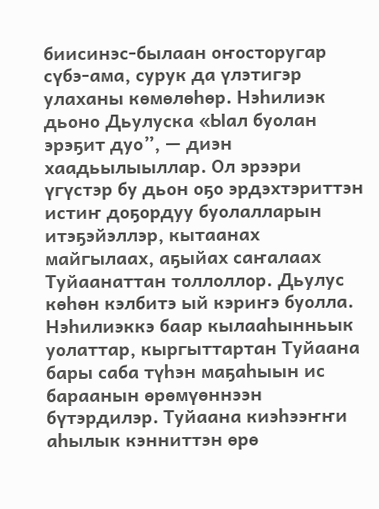биисинэс-былаан оҥосторугар сүбэ-ама, сурук да үлэтигэр улаханы көмөлөһөр. Нэһилиэк дьоно Дьулуска «Ыал буолан эрэҕит дуо”, — диэн хаадьылыыллар. Ол эрээри үгүстэр бу дьон оҕо эрдэхтэриттэн истиҥ доҕордуу буолалларын итэҕэйэллэр, кытаанах майгылаах, аҕыйах саҥалаах Туйаанаттан толлоллор. Дьулус көһөн кэлбитэ ый кэриҥэ буолла. Нэһилиэккэ баар кылааһынньык уолаттар, кыргыттартан Туйаана бары саба түһэн маҕаһыын ис бараанын өрөмүөннээн бүтэрдилэр. Туйаана киэһээҥҥи аһылык кэнниттэн өрө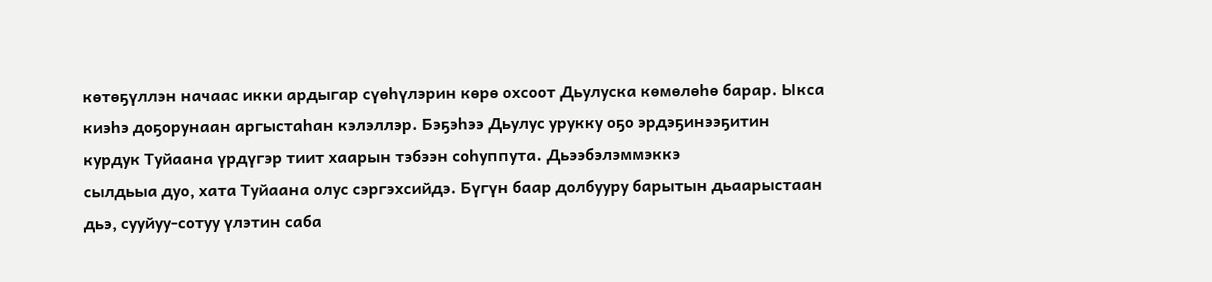көтөҕүллэн начаас икки ардыгар сүөһүлэрин көрө охсоот Дьулуска көмөлөһө барар. Ыкса киэһэ доҕорунаан аргыстаһан кэлэллэр. Бэҕэһээ Дьулус урукку оҕо эрдэҕинээҕитин курдук Туйаана үрдүгэр тиит хаарын тэбээн соһуппута. Дьээбэлэммэккэ
сылдьыа дуо, хата Туйаана олус сэргэхсийдэ. Бүгүн баар долбууру барытын дьаарыстаан дьэ, сууйуу-сотуу үлэтин саба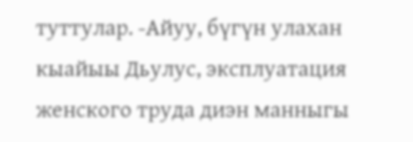туттулар. -Айуу, бүгүн улахан кыайыы Дьулус, эксплуатация женского труда диэн манныгы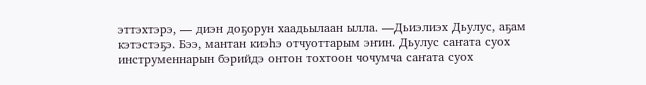эттэхтэрэ, — диэн доҕорун хаадьылаан ылла. —Дьиэлиэх Дьулус, аҕам кэтэстэҕэ. Бээ, мантан киэһэ отчуоттарым эҥин. Дьулус саҥата суох инструменнарын бэрийдэ онтон тохтоон чочумча саҥата суох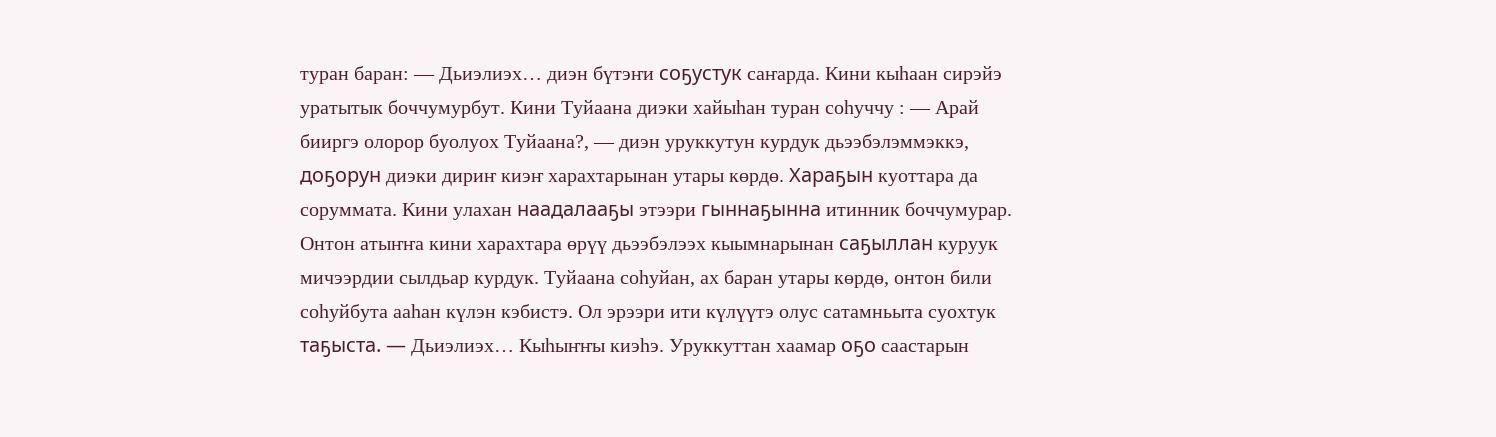туран баран: — Дьиэлиэх… диэн бүтэҥи соҕустук саҥарда. Кини кыһаан сирэйэ уратытык боччумурбут. Кини Туйаана диэки хайыһан туран соһуччу : — Арай бииргэ олорор буолуох Туйаана?, — диэн уруккутун курдук дьээбэлэммэккэ, доҕорун диэки дириҥ киэҥ харахтарынан утары көрдө. Хараҕын куоттара да соруммата. Кини улахан наадалааҕы этээри гыннаҕынна итинник боччумурар. Онтон атыҥҥа кини харахтара өрүү дьээбэлээх кыымнарынан саҕыллан куруук мичээрдии сылдьар курдук. Туйаана соһуйан, ах баран утары көрдө, онтон били соһуйбута ааһан күлэн кэбистэ. Ол эрээри ити күлүүтэ олус сатамньыта суохтук таҕыста. — Дьиэлиэх… Кыһыҥҥы киэһэ. Уруккуттан хаамар оҕо саастарын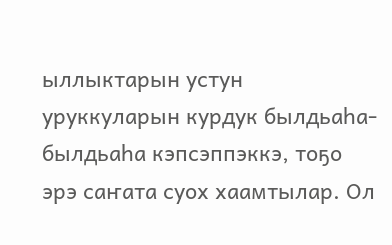ыллыктарын устун уруккуларын курдук былдьаһа-былдьаһа кэпсэппэккэ, тоҕо эрэ саҥата суох хаамтылар. Ол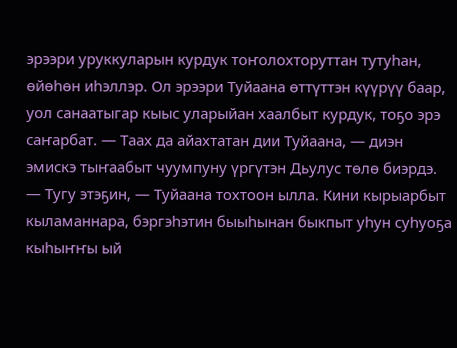эрээри уруккуларын курдук тоҥолохторуттан тутуһан, өйөһөн иһэллэр. Ол эрээри Туйаана өттүттэн күүрүү баар, уол санаатыгар кыыс уларыйан хаалбыт курдук, тоҕо эрэ саҥарбат. — Таах да айахтатан дии Туйаана, — диэн эмискэ тыҥаабыт чуумпуну үргүтэн Дьулус төлө биэрдэ. — Тугу этэҕин, — Туйаана тохтоон ылла. Кини кырыарбыт кыламаннара, бэргэһэтин быыһынан быкпыт уһун суһуоҕа кыһыҥҥы ый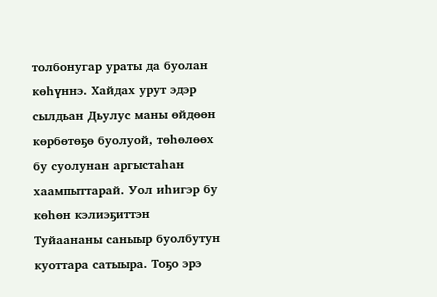толбонугар ураты да буолан көһүннэ. Хайдах урут эдэр сылдьан Дьулус маны өйдөөн көрбөтөҕө буолуой, төһөлөөх бу суолунан аргыстаһан хаампыттарай. Уол иһигэр бу көһөн кэлиэҕиттэн Туйаананы саныыр буолбутун куоттара сатыыра. Тоҕо эрэ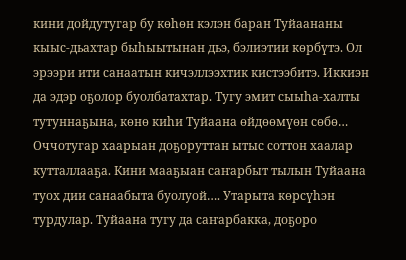кини дойдутугар бу көһөн кэлэн баран Туйаананы кыыс-дьахтар быһыытынан дьэ, бэлиэтии көрбүтэ. Ол эрээри ити санаатын кичэллээхтик кистээбитэ. Иккиэн да эдэр оҕолор буолбатахтар. Тугу эмит сыыһа-халты тутуннаҕына, көнө киһи Туйаана өйдөөмүөн сөбө… Оччотугар хаарыан доҕоруттан ытыс соттон хаалар кутталлааҕа. Кини мааҕыан саҥарбыт тылын Туйаана туох дии санаабыта буолуой…. Утарыта көрсүһэн турдулар. Туйаана тугу да саҥарбакка, доҕоро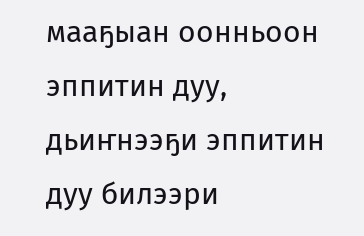мааҕыан оонньоон эппитин дуу, дьиҥнээҕи эппитин дуу билээри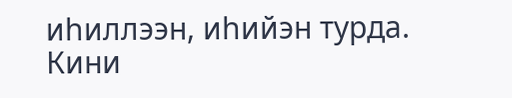иһиллээн, иһийэн турда. Кини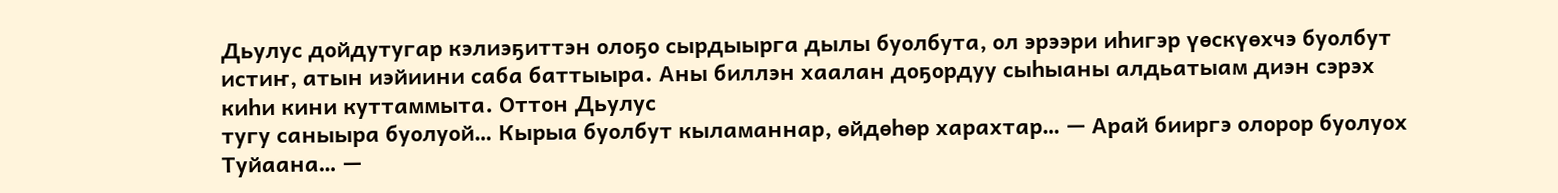Дьулус дойдутугар кэлиэҕиттэн олоҕо сырдыырга дылы буолбута, ол эрээри иһигэр үөскүөхчэ буолбут истиҥ, атын иэйиини саба баттыыра. Аны биллэн хаалан доҕордуу сыһыаны алдьатыам диэн сэрэх киһи кини куттаммыта. Оттон Дьулус
тугу саныыра буолуой… Кырыа буолбут кыламаннар, өйдөһөр харахтар… — Арай бииргэ олорор буолуох Туйаана… —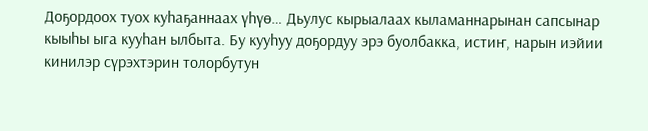Доҕордоох туох куһаҕаннаах үһүө… Дьулус кырыалаах кыламаннарынан сапсынар кыыһы ыга кууһан ылбыта. Бу кууһуу доҕордуу эрэ буолбакка, истиҥ, нарын иэйии кинилэр сүрэхтэрин толорбутун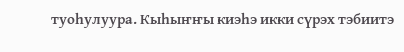туоһулуура. Кыһыҥҥы киэһэ икки сүрэх тэбиитэ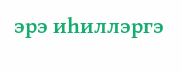эрэ иһиллэргэ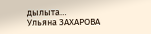дылыта…
Ульяна ЗАХАРОВА